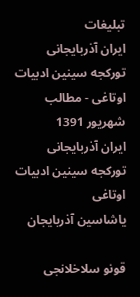تبلیغات
ایران آذربایجانی تورکجه سینین ادبیات اوتاغی - مطالب شهریور 1391
ایران آذربایجانی تورکجه سینین ادبیات اوتاغی
یاشاسین آذربایجان

قونو سلاخلانجی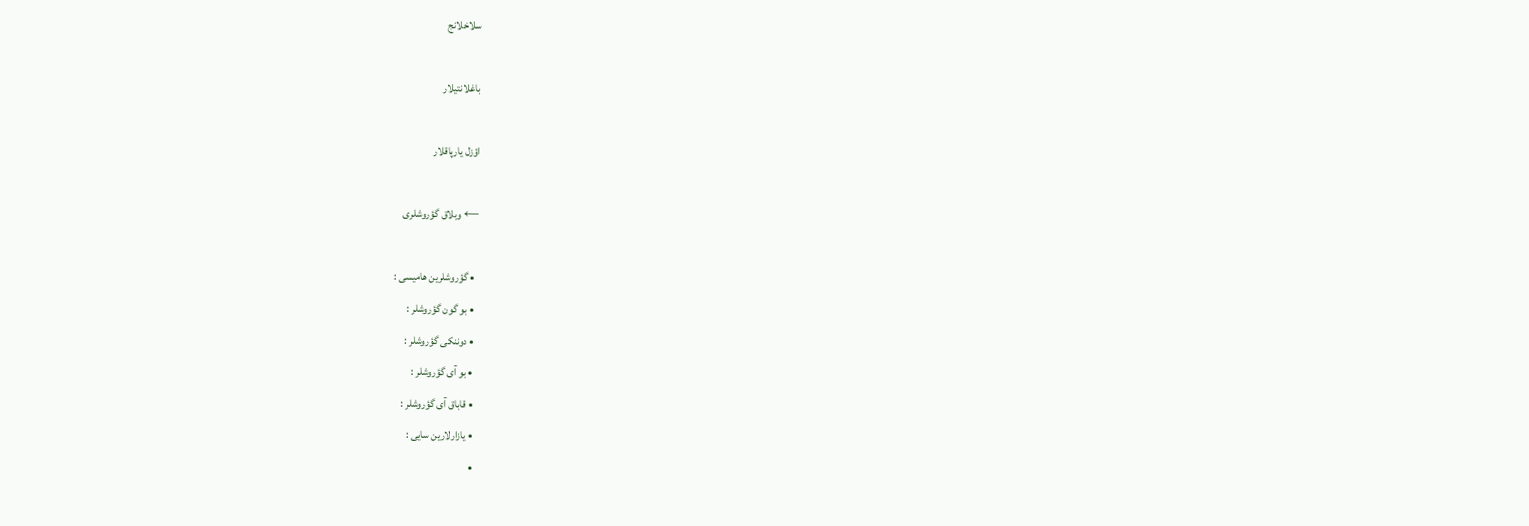سلاخلانج

باغلانتیلار

اؤزل یارپاقلار‌

← وبلاق گؤروشلری

  • گؤروشلرین هامیسی :
  • بو گون گؤروشلر :
  • دوننکی گؤروشلر :
  • بو آی گؤروشلر :
  • قاباق آی گؤرو‌شلر :
  • یازارلارین سایی :
  •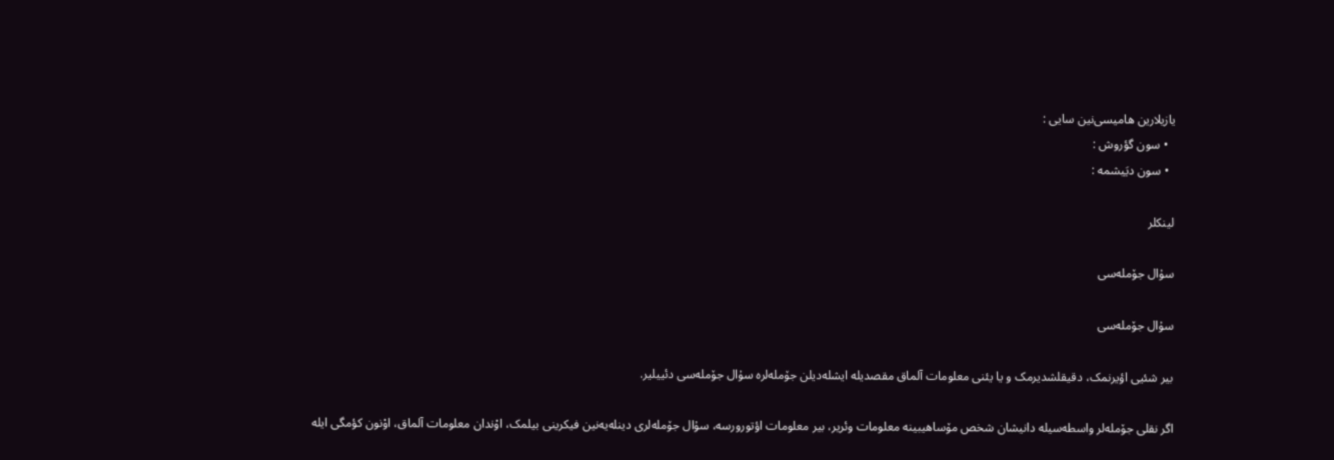یازیلارین هامیسی‌نین سایی :
  • سون گؤروش :
  • سون دیَیشمه :

لینکلر‌

سۇال جۆمله‌‌سی

سۇال جۆمله‌‌سی

بیر شئیی اؤیرنمک، دقیقلشدیرمک و یا یئنی معلومات آلماق مقصدیله ایشله‌دیلن جۆمله‌‌لره سۇال جۆمله‌‌سی دئییلیر.

اگر نقلی جۆمله‌‌لر واسطه‌‌سیله دانیشان شخص مۆساهیبینه معلومات وئریر، بیر معلومات اؤتورورسه، سۇال جۆمله‌‌لری دینله‌یه‌نین فیکرینی بیلمک، اوْندان معلومات آلماق، اوْنون کؤمگی ایله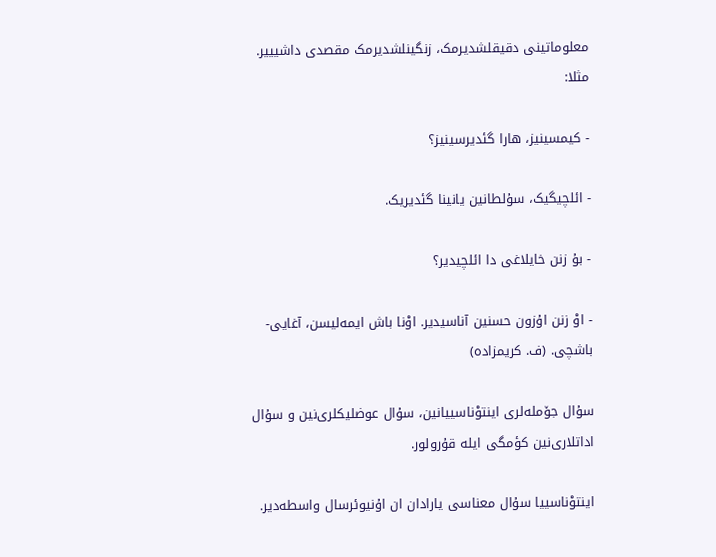معلوماتینی دقیقلشدیرمک، زنگینلشدیرمک مقصدی داشیییر. مثلا:

- کیمسینیز، هارا گئدیرسینیز؟

- ائلچیگیک، سۇلطانین یانینا گئدیریک.

- بۇ زنن خایلاغی دا ائلچیدیر؟

- اوْ زنن اۇزون حسنین آناسیدیر. اوْنا باش ایمه‌لیسن، آغایی-باشچی. (ف. کریمزاده)

سۇال جۆمله‌‌لری اینتوْناسییانین، سۇال عوضلیکلری‌نین و سۇال اداتلاری‌نین کؤمگی ایله قۇرولور.

اینتوْناسییا سۇال معناسی یارادان ان اۇنیوئرسال واسطه‌‌دیر.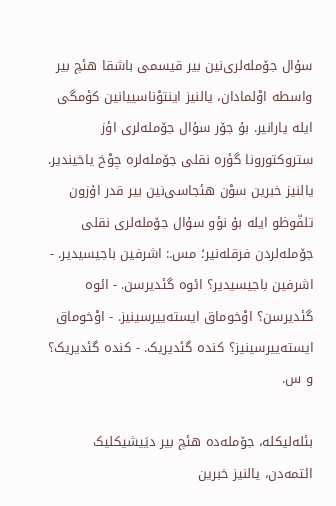سۇال جۆمله‌لری‌نین بیر قیسمی باشقا هئچ بیر واسطه‌‌ اوْلمادان، یالنیز اینتوْناسییانین کؤمگی ایله یارانیر. بۇ جۆر سۇال جۆمله‌‌لری اؤز ستروکتورونا گؤره نقلی جۆمله‌‌لره چوْخ یاخیندیر. یالنیز خبرین سوْن هئجاسی‌نین بیر قدر اۇزون تلفّوظو ایله بۇ نؤو سۇال جۆمله‌‌لری نقلی جۆمله‌‌لردن فرقله‌نیر؛ مس.: اشرفین باجیسیدیر. - اشرفین باجیسیدیر؟ ائوه گئدیرسن. - ائوه گئدیرسن؟ اوْخوماق ایسته‌ییرسینیز. - اوْخوماق ایسته‌ییرسینیز؟ کنده گئدیریک. - کنده گئدیریک؟ و س.

بئله‌لیکله، جۆمله‌‌ده هئچ بیر دیَیشیکلیک ائتمه‌دن، یالنیز خبرین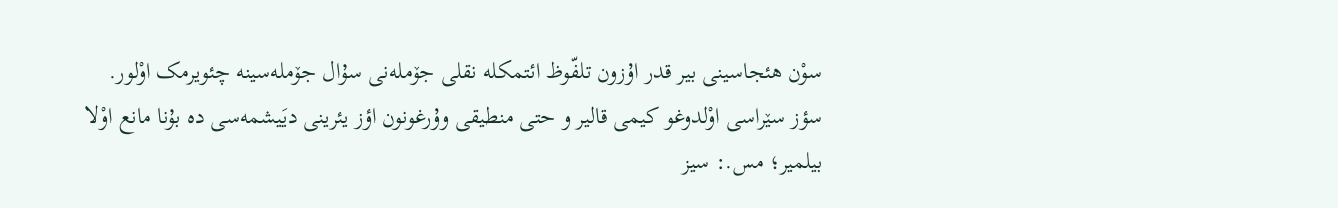سوْن هئجاسینی بیر قدر اۇزون تلفّوظ ائتمکله نقلی جۆمله‌‌نی سۇال جۆمله‌‌سینه چئویرمک اوْلور. سؤز سێراسی اوْلدوغو کیمی قالیر و حتی منطیقی وۇرغونون اؤز یئرینی دیَیشمه‌سی ده بۇنا مانع اوْلا بیلمیر؛ مس.: سیز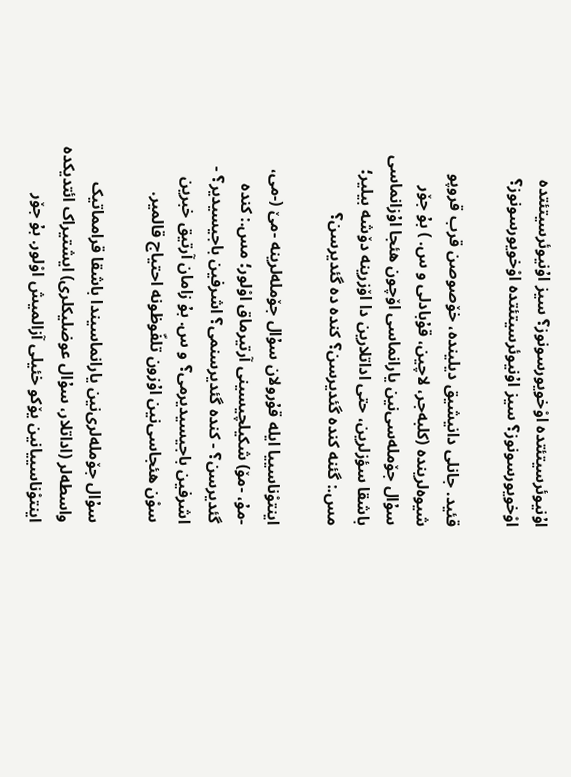اۇنیوئرسیتئتده اوْخویورسونوز؟ سیز اۇنیوئرسیتئتده اوْخویورسونوز؟ سیز اۇنیوئرسیتئتده اوْخویورسونوز؟

قئید. جانلی دانیشیق دیلینده، خۆصوصن قرب قروپو شیوه‌لرینده (کلبه‌جر، لاچین، قۇبادلی و س. ) بۇ جۆر سۇال جۆمله‌سی‌نین یارانماسی اۆچون هئجا اۇزانماسی باشقا سؤزلرین، حتی اداتلارین دا اۆزرینه دۆشه بیلیر؛ مس.: گئنه کنده گئدیرسن؟ کنده ده گئدیرسن؟

اینتوْناسییا ایله قۇرولان سۇال جۆمله‌‌لرینه -مێ (-می، -مۇ، -مۆ) شکیلچیسینی آرتیرماق اوْلور؛ مس.: کنده گئدیرسن؟ - کنده گئدیرسنمی؟ اشرفین باجیسیدیر؟ - اشرفین باجیسیدیرمی؟ و س. بۇ زامان آرتیق خبرین سوْن هئجاسی‌نین اۇزون تلفّوظونه احتیاج قالمیر.

سۇال جۆمله‌لری‌نین یارانماسیندا باشقا قرامماتیک واسطه‌‌لر (اداتلار، سۇال عوضلیکلری) ایشتیراک ائتدیکده اینتوْناسییانین یۆکو خئیلی آزالمیش اوْلور. بۇ جۆر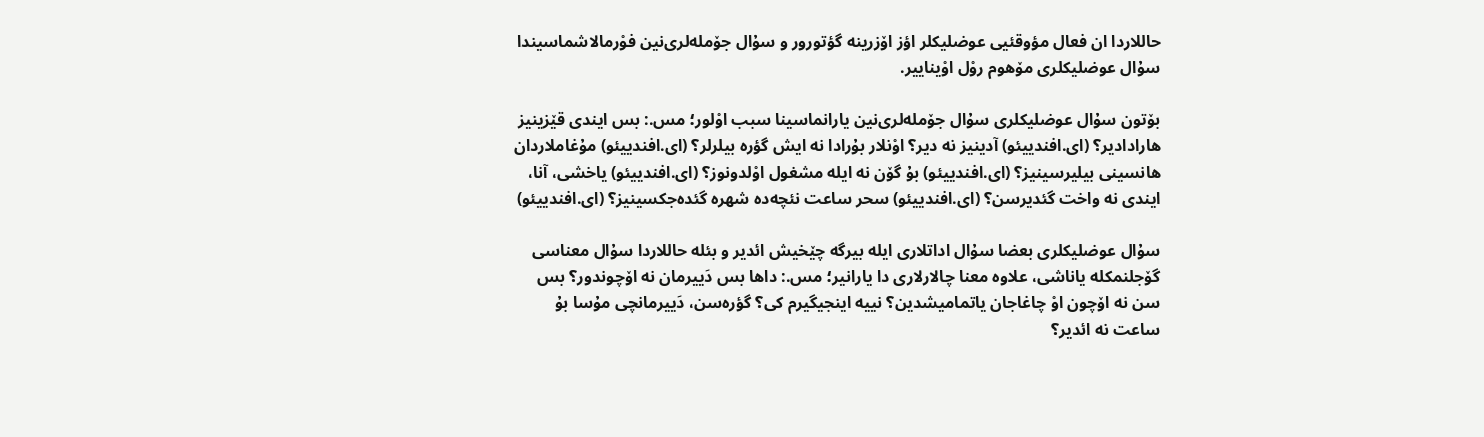حاللاردا ان فعال مؤوقئیی عوضلیکلر اؤز اۆزرینه گؤتورور و سۇال جۆمله‌لری‌نین فوْرمالاشماسیندا سۇال عوضلیکلری مۆهوم روْل اوْیناییر.

بۆتون سۇال عوضلیکلری سۇال جۆمله‌لری‌نین یارانماسینا سبب اوْلور؛ مس.: بس ایندی قێزینیز هارادادیر؟ (ای.افندییئو) آدینیز نه دیر؟ اوْنلار بۇرادا نه ایش گؤره بیلرلر؟ (ای.افندییئو) مۇغاملاردان هانسینی بیلیرسینیز؟ (ای.افندییئو) بۇ گۆن نه ایله مشغول اوْلدونوز؟ (ای.افندییئو) یاخشی، آنا، ایندی نه واخت گئدیرسن؟ (ای.افندییئو) سحر ساعت نئچه‌ده شهره گئده‌جکسینیز؟ (ای.افندییئو)

سۇال عوضلیکلری بعضا سۇال اداتلاری ایله بیرگه چێخیش ائدیر و بئله حاللاردا سۇال معناسی گۆجلنمکله یاناشی، علاوه‌‌ معنا چالارلاری دا یارانیر؛ مس.: داها بس دَ‌ییرمان نه اۆچوندور؟ بس سن نه اۆچون اوْ چاغاجان یاتمامیشدین؟ نییه اینجیگیرم کی؟ گؤره‌سن، دَ‌ییرمانچی مۇسا بۇ ساعت نه ائدیر؟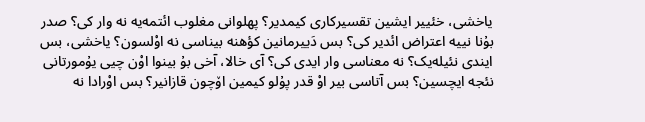یاخشی، خئییر ایشین تقسیرکاری کیمدیر؟ پهلوانی مغلوب ائتمه‌یه نه وار کی؟ صدر بۇنا نییه اعتراض ائدیر کی؟ بس دَ‌ییرمانین کؤهنه بیناسی نه اوْلسون؟ یاخشی، بس ایندی نئیله‌یک؟ نه معناسی وار ایدی کی؟ آی خالا، آخی بۇ بینوا اوْن چیی یۇمورتانی نئجه ایچسین؟ بس آتاسی بیر اوْ قدر پۇلو کیمین اۆچون قازانیر؟ بس اوْرادا نه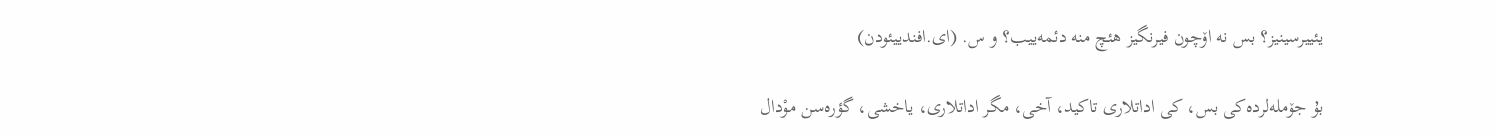یئییرسینیز؟ بس نه اۆچون فیرنگیز هئچ منه دئمه‌ییب؟ و س. (ای.افندییئودن)

بۇ جۆمله‌‌لرده‌کی بس، کی اداتلاری تاکید، آخی، مگر اداتلاری، یاخشی، گؤره‌سن موْدال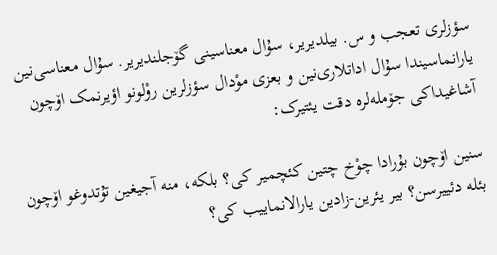سؤزلری تعجب و س. بیلدیریر، سۇال معناسینی گۆجلندیریر. سۇال معناسی‌نین یارانماسیندا سۇال اداتلاری‌نین و بعزی موْدال سؤزلرین روْلونو اؤیرنمک اۆچون آشاغیداکی جۆمله‌‌لره دقت یئتیرک:

سنین اۆچون بۇرادا چوْخ چتین کئچمیر کی؟ بلکه، منه آجیغین تۇتدوغو اۆچون بئله دئییرسن؟ بیر یئرین-زادین یارالانماییب کی؟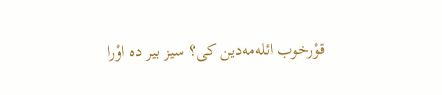قوْرخوب ائله‌مه‌دین کی؟ سیز بیر ده اوْرا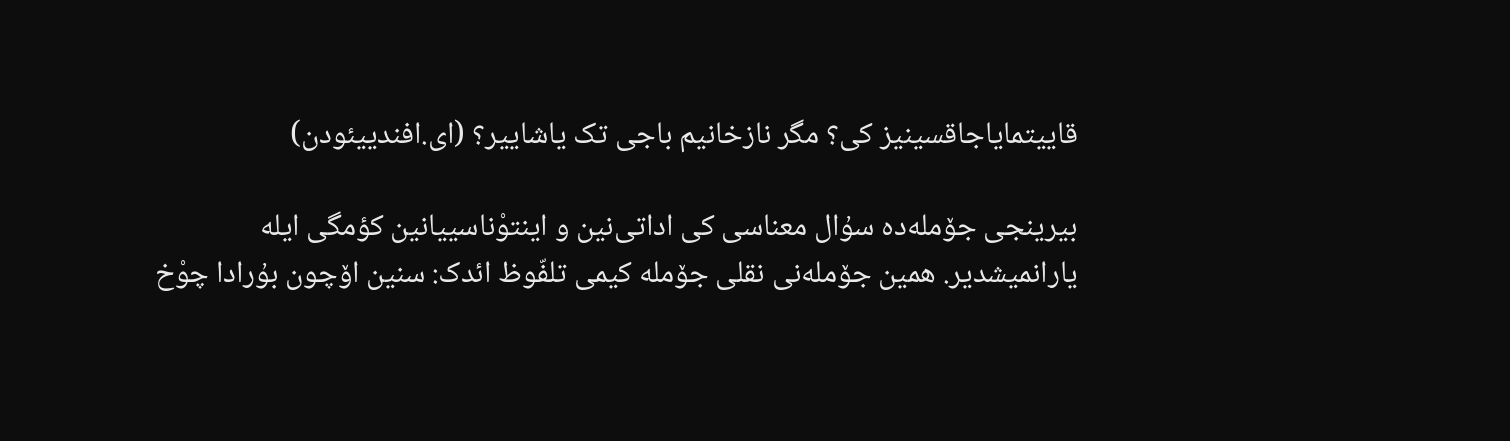قاییتمایاجاقسینیز کی؟ مگر نازخانیم باجی تک یاشاییر؟ (ای.افندییئودن)

بیرینجی جۆمله‌‌ده سۇال معناسی کی اداتی‌نین و اینتوْناسییانین کؤمگی ایله یارانمیشدیر. همین جۆمله‌‌نی نقلی جۆمله‌‌ کیمی تلفّوظ ائدک: سنین اۆچون بۇرادا چوْخ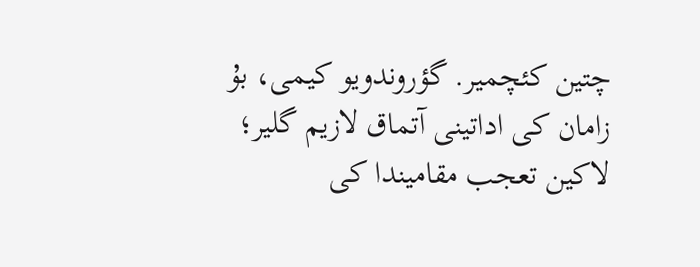چتین کئچمیر. گؤروندویو کیمی، بۇ زامان کی اداتینی آتماق لازیم گلیر؛ لاکین تعجب مقامیندا کی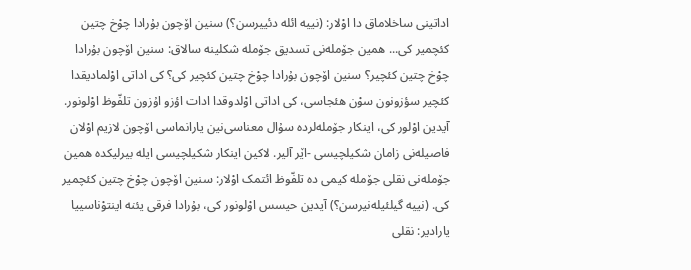اداتینی ساخلاماق دا اوْلار: (نییه ائله دئییرسن؟) سنین اۆچون بۇرادا چوْخ چتین کئچمیر کی... همین جۆمله‌‌نی تسدیق جۆمله‌‌ شکلینه سالاق: سنین اۆچون بۇرادا چوْخ چتین کئچیر؟ سنین اۆچون بۇرادا چوْخ چتین کئچیر کی؟ کی اداتی اوْلمادیقدا کئچیر سؤزونون سوْن هئجاسی، کی اداتی اوْلدوقدا ادات اؤزو اۇزون تلفّوظ اوْلونور. آیدین اوْلور کی، اینکار جۆمله‌‌لرده سۇال معناسی‌نین یارانماسی اۆچون لازیم اوْلان فاصیله‌نی زامان شکیلچیسی -اێر آلیر. لاکین اینکار شکیلچیسی ایله بیرلیکده همین جۆمله‌‌نی نقلی جۆمله‌‌ کیمی ده تلفّوظ ائتمک اوْلار: سنین اۆچون چوْخ چتین کئچمیر کی. (نییه گیلئیله‌نیرسن؟) آیدین حیسس اوْلونور کی، بۇرادا فرقی یئنه اینتوْناسییا یارادیر: نقلی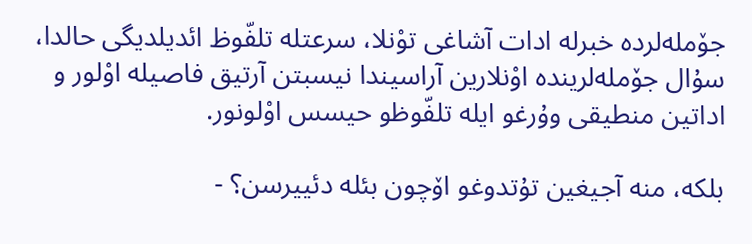جۆمله‌‌لرده خبرله ادات آشاغی توْنلا، سرعتله تلفّوظ ائدیلدیگی حالدا، سۇال جۆمله‌‌لرینده اوْنلارین آراسیندا نیسبتن آرتیق فاصیله اوْلور و اداتین منطیقی وۇرغو ایله تلفّوظو حیسس اوْلونور.

بلکه، منه آجیغین تۇتدوغو اۆچون بئله دئییرسن؟ -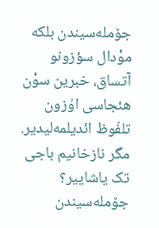جۆمله‌‌سیندن بلکه موْدال سؤزونو آتساق، خبرین سوْن هئجاسی اۇزون تلفّوظ ائدیلمه‌لیدیر. مگر نازخانیم باجی تک یاشاییر؟ جۆمله‌‌سیندن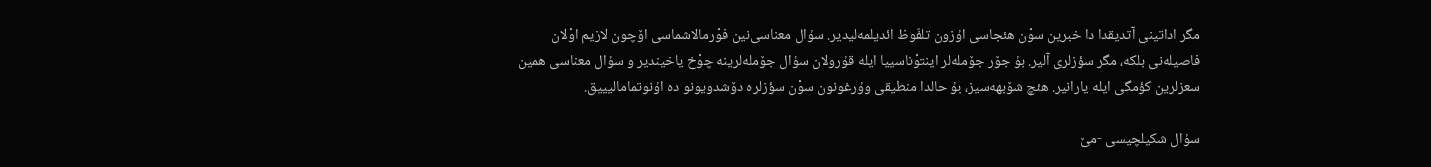مگر اداتینی آتدیقدا دا خبرین سوْن هئجاسی اۇزون تلفّوظ ائدیلمه‌لیدیر. سۇال معناسی‌نین فوْرمالاشماسی اۆچون لازیم اوْلان فاصیله‌نی بلکه، مگر سؤزلری آلیر. بۇ جۆر جۆمله‌‌لر اینتوْناسییا ایله قۇرولان سۇال جۆمله‌‌لرینه چوْخ یاخیندیر و سۇال معناسی همین سعزلرین کؤمگی ایله یارانیر. هئچ شۆبهه‌سیز، بۇ حالدا منطیقی وۇرغونون سوْن سؤزلره دۆشدویونو ده اۇنوتمامالیییق.

سۇال شکیلچیسی -مێ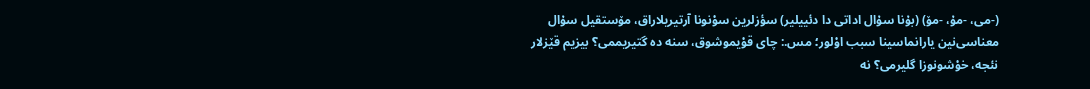(-می، -مۇ، -مۆ) (بۇنا سۇال اداتی دا دئییلیر) سؤزلرین سوْنونا آرتیریلاراق، مۆستقیل سۇال معناسی‌نین یارانماسینا سبب اوْلور؛ مس.: چای قوْیموشوق، سنه ده گتیریممی؟ بیزیم قێزلار نئجه، خوْشونوزا گلیرمی؟ نه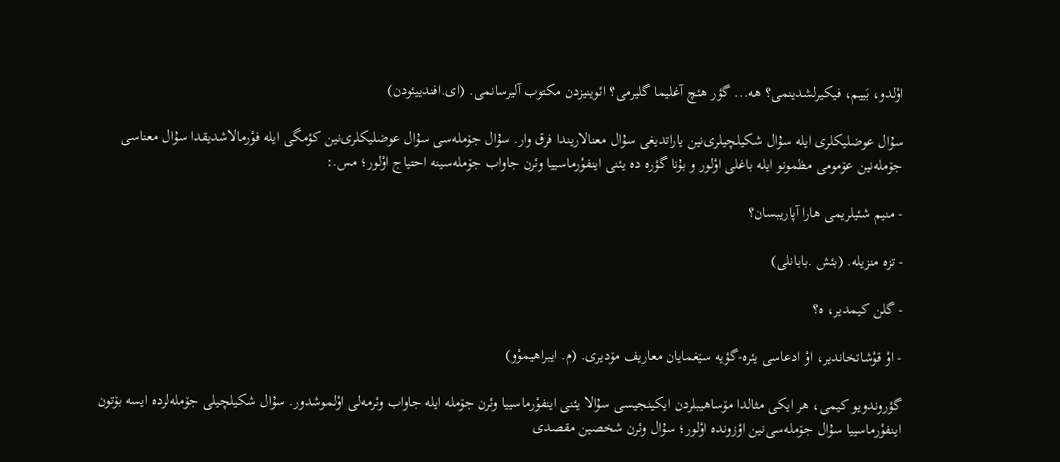اوْلدو، بَییم، فیکیرلشدینمی؟ هه... گؤر هئچ آغلیما گلیرمی؟ ائوینیزدن مکتوب آلیرسانمی. (ای.افندییئودن)

سۇال عوضلیکلری ایله سۇال شکیلچیلری‌نین یاراتدیغی سۇال معنالاریندا فرق وار. سۇال جۆمله‌‌سی سۇال عوضلیکلری‌نین کؤمگی ایله فوْرمالاشدیقدا سۇال معناسی جۆمله‌‌نین عۆمومی مظمونو ایله باغلی اوْلور و بۇنا گؤره ده یئنی اینفوْرماسییا وئرن جاواب جۆمله‌‌سینه احتیاج اوْلور؛ مس.:

- منیم شئیلریمی هارا آپاریبسان؟

- تزه منزیله. (بئش .بابانلی)

- گلن کیمدیر، ه؟

- اوْ قوْشاتخاندیر، اوْ ادعاسی یئره-گؤیه سێغمایان معاریف مۆدیری. (م. ایبراهیموْو)

گؤروندویو کیمی، هر ایکی مثالدا مۆساهیبلردن ایکینجیسی سۇالا یئنی اینفوْرماسییا وئرن جۆمله‌‌ ایله جاواب وئرمه‌لی اوْلموشدور. سۇال شکیلچیلی جۆمله‌‌لرده ایسه بۆتون اینفوْرماسییا سۇال جۆمله‌سی‌نین اؤزونده اوْلور؛ سۇال وئرن شخصین مقصدی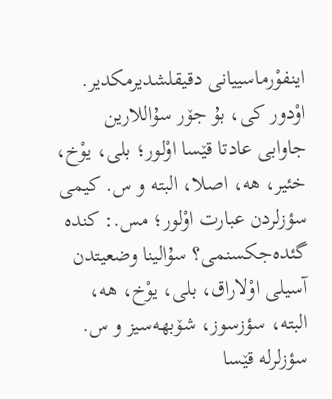اینفوْرماسییانی دقیقلشدیرمکدیر. اوْدور کی، بۇ جۆر سۇاللارین جاوابی عادتا قێسا اوْلور؛ بلی، یوْخ، خئیر، هه، اصلا، البته‌‌ و س. کیمی سؤزلردن عبارت اوْلور؛ مس.: کنده گئده‌جکسنمی؟ سۇالینا وضعیتدن آسیلی اوْلاراق، بلی، یوْخ، هه، البته‌‌، سؤزسوز، شۆبهه‌سیز و س. سؤزلرله قێسا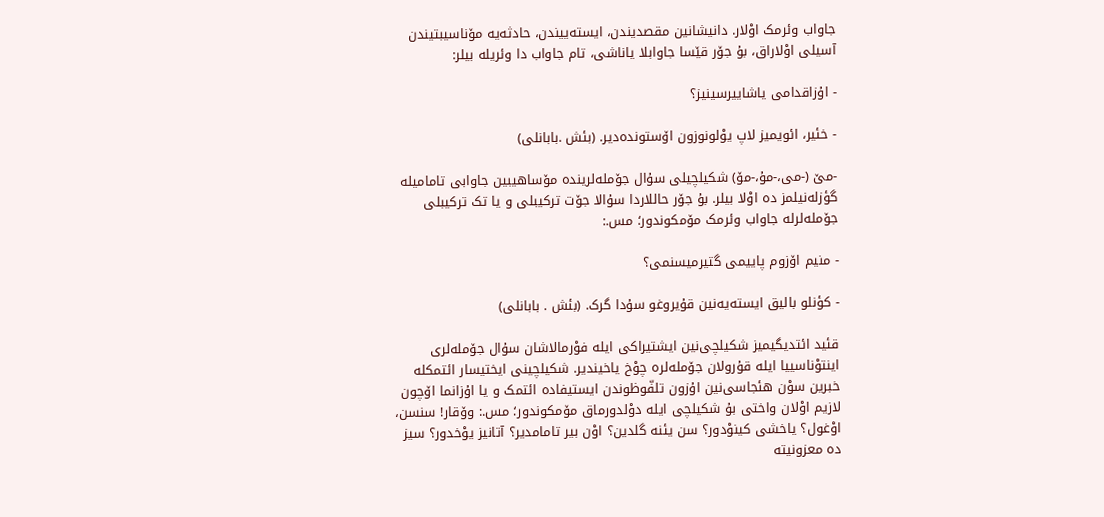جاواب وئرمک اوْلار. دانیشانین مقصدیندن، ایسته‌ییندن، حادثه‌‌یه مۆناسیبتیندن آسیلی اوْلاراق، بۇ جۆر قێسا جاوابلا یاناشی، تام جاواب دا وئریله بیلر:

- اۇزاقدامی یاشاییرسینیز؟

- خئیر، ائویمیز لاپ یوْلونوزون اۆستونده‌دیر. (بئش .بابانلی)

-مێ (-می،-مۇ،-مۆ) شکیلچیلی سۇال جۆمله‌‌لرینده مۆساهیبین جاوابی تامامیله گؤزله‌نیلمز ده اوْلا بیلر. بۇ جۆر حاللاردا سۇالا جۆت ترکیبلی و یا تک ترکیبلی جۆمله‌‌لرله جاواب وئرمک مۆمکوندور؛ مس.:

- منیم اۆزوم پاییمی گتیرمیسنمی؟

- کؤنلو بالیق ایسته‌یه‌نین قۇیروغو سۇدا گرک. (بئش . بابانلی)

قئید ائتدیگیمیز شکیلچی‌نین ایشتیراکی ایله فوْرمالاشان سۇال جۆمله‌‌لری اینتوْناسییا ایله قۇرولان جۆمله‌‌لره چوْخ یاخیندیر. شکیلچینی ایختیسار ائتمکله خبرین سوْن هئجاسی‌نین اۇزون تلفّوظوندن ایستیفاده ائتمک و یا اۇزانما اۆچون لازیم اوْلان واختی بۇ شکیلچی ایله دوْلدورماق مۆمکوندور؛ مس.: وۆقار! سنسن، اوْغول؟ یاخشی کینوْدور؟ سن یئنه گلدین؟ اوْن بیر تامامدیر؟ آتانیز یوْخدور؟ سیز ده معزونیته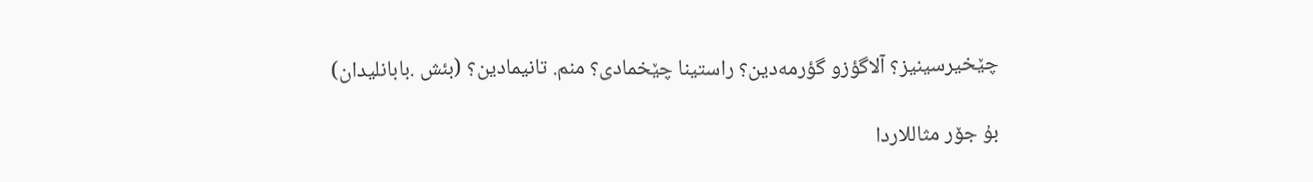چێخیرسینیز؟ آلاگؤزو گؤرمه‌دین؟ راستینا چێخمادی؟ منم. تانیمادین؟ (بئش .بابانلیدان)

بۇ جۆر مثاللاردا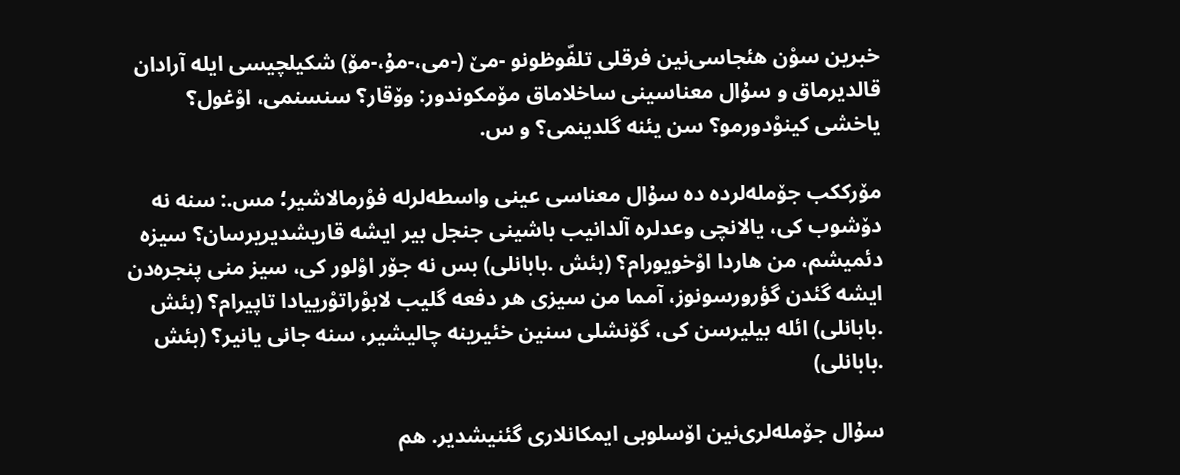خبرین سوْن هئجاسی‌نین فرقلی تلفّوظونو -مێ (-می،-مۇ،-مۆ) شکیلچیسی ایله آرادان قالدیرماق و سۇال معناسینی ساخلاماق مۆمکوندور: وۆقار؟ سنسنمی، اوْغول؟ یاخشی کینوْدورمو؟ سن یئنه گلدینمی؟ و س.

مۆرککب جۆمله‌‌لرده ده سۇال معناسی عینی واسطه‌‌لرله فوْرمالاشیر؛ مس.: سنه نه دۆشوب کی، یالانچی وعدلره آلدانیب باشینی جنجل بیر ایشه قاریشدیریرسان؟ سیزه دئمیشم، من هاردا اوْخویورام؟ (بئش .بابانلی) بس نه جۆر اوْلور کی، سیز منی پنجره‌دن ایشه گئدن گؤرورسونوز، آمما من سیزی هر دفعه‌‌ گلیب لابوْراتوْرییادا تاپیرام؟ (بئش .بابانلی) ائله بیلیرسن کی، گۆنشلی سنین خئیرینه چالیشیر، سنه جانی یانیر؟ (بئش .بابانلی)

سۇال جۆمله‌لری‌نین اۆسلوبی ایمکانلاری گئنیشدیر. هم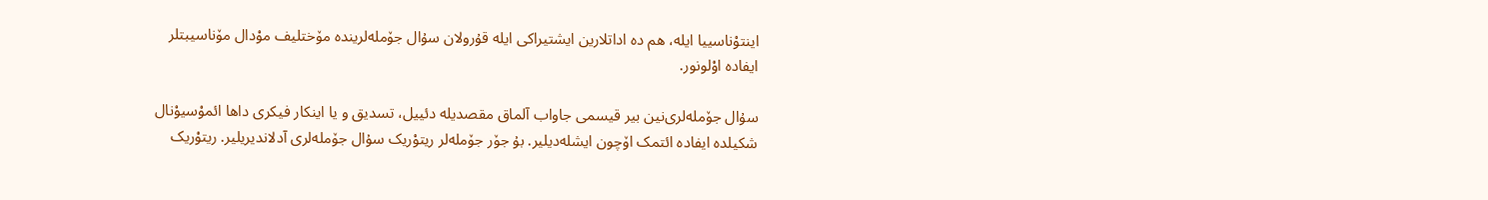اینتوْناسییا ایله، هم ده اداتلارین ایشتیراکی ایله قۇرولان سۇال جۆمله‌‌لرینده مۆختلیف موْدال مۆناسیبتلر ایفاده اوْلونور.

سۇال جۆمله‌لری‌نین بیر قیسمی جاواب آلماق مقصدیله دئییل، تسدیق و یا اینکار فیکری داها ائموْسیوْنال شکیلده ایفاده ائتمک اۆچون ایشله‌دیلیر. بۇ جۆر جۆمله‌‌لر ریتوْریک سۇال جۆمله‌‌لری آدلاندیریلیر. ریتوْریک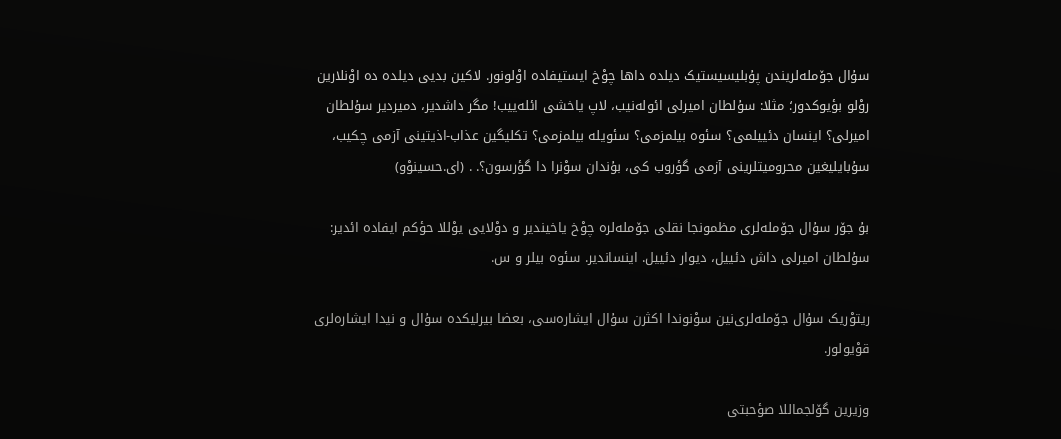سۇال جۆمله‌‌لریندن پۇبلیسیستیک دیلده داها چوْخ ایستیفاده اوْلونور. لاکین بدیی دیلده ده اوْنلارین روْلو بؤیوکدور؛ مثلا: سۇلطان امیرلی ائوله‌نیب، لاپ یاخشی ائله‌ییب! مگر داشدیر، دمیردیر سۇلطان امیرلی؟ اینسان دئییلمی؟ سئوه بیلمزمی؟ سئویله بیلمزمی؟ تکلیگین عذاب-اذیتینی آزمی چکیب، سۇبایلیغین محرومیتلرینی آزمی گؤروب کی، بۇندان سوْنرا دا گؤرسون؟. . (ای.حسینوْو)

بۇ جۆر سۇال جۆمله‌‌لری مظمونجا نقلی جۆمله‌‌لره چوْخ یاخیندیر و دوْلایی یوْللا حؤکم ایفاده ائدیر: سۇلطان امیرلی داش دئییل، دیوار دئییل. اینساندیر. سئوه بیلر و س.

ریتوْریک سۇال جۆمله‌لری‌نین سوْنوندا اکثرن سۇال ایشاره‌سی، بعضا بیرلیکده سۇال و نیدا ایشاره‌لری قوْیولور.

وزیرین گۆلجماللا صؤحبتی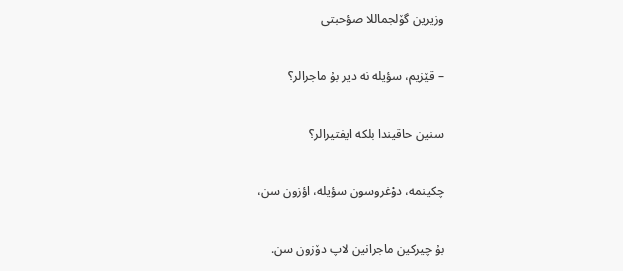وزیرین گۆلجماللا صؤحبتی

– قێزیم، سؤیله نه دیر بۇ ماجرالر؟

سنین حاقیندا بلکه ایفتیرالر؟

چکینمه، دوْغروسون سؤیله، اؤزون سن،

بۇ چیرکین ماجرانین لاپ دۆزون سن.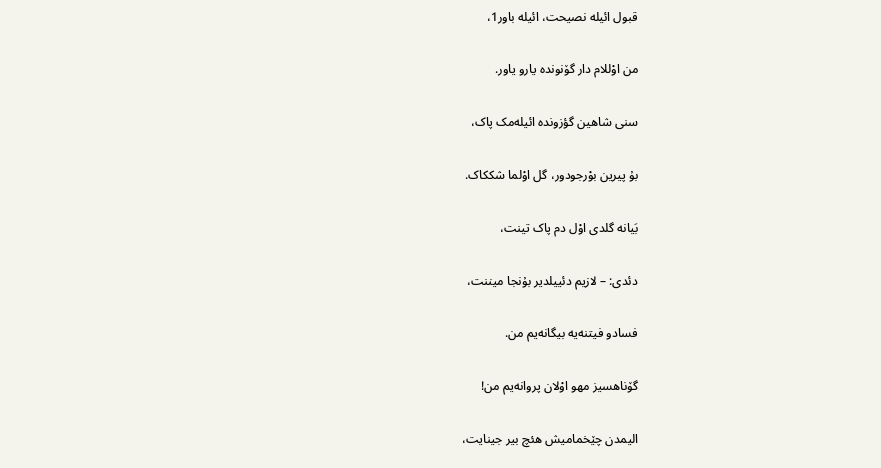قبول ائیله نصیحت، ائیله باور1،

من اوْللام دار گۆنونده یارو یاور.

سنی شاهین گؤزونده ائیله‌مک پاک،

بۇ پیرین بوْرجودور، گل اوْلما شککاک.

بَیانه گلدی اوْل دم پاک تینت،

دئدی: – لازیم دئییلدیر بۇنجا میننت،

فسادو فیتنه‌یه بیگانه‌یم من.

گۆناهسیز مهو اوْلان پروانه‌یم من!

الیمدن چێخمامیش هئچ بیر جینایت،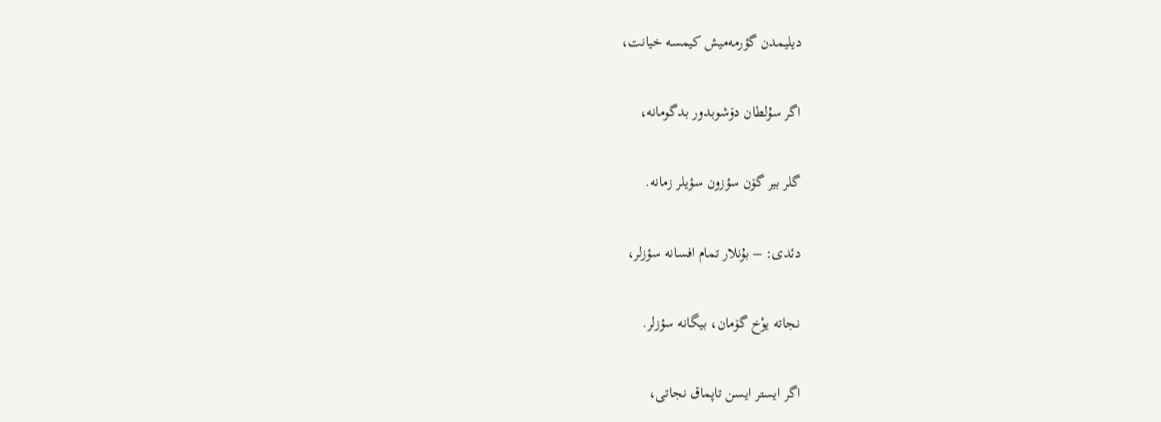دیلیمدن گؤرمه‌میش کیمسه خیانت،

اگر سۇلطان دۆشوبدور بدگومانه،

گلر بیر گۆن سؤزون سؤیلر زمانه.

دئدی: – بۇنلار تمام افسانه سؤزلر،

نجاته یوْخ گۆمان، بیگانه سؤزلر.

اگر ایستر ایسن تاپماق نجاتی،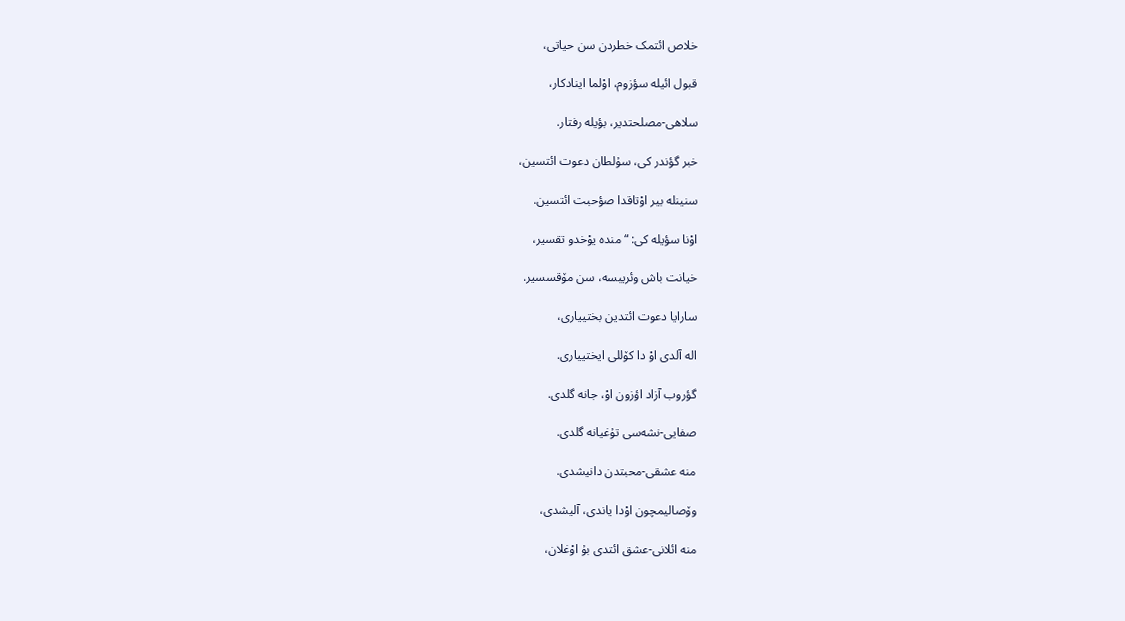خلاص ائتمک خطردن سن حیاتی،

قبول ائیله سؤزوم، اوْلما اینادکار،

سلاهی-مصلحتدیر، بؤیله رفتار.

خبر گؤندر کی، سۇلطان دعوت ائتسین،

سنینله بیر اوْتاقدا صؤحبت ائتسین.

اوْنا سؤیله کی: “منده یوْخدو تقسیر،

خیانت باش وئریبسه، سن مۆقسسیر.

سارایا دعوت ائتدین بختییاری،

اله آلدی اوْ دا کۆللی ایختییاری.

گؤروب آزاد اؤزون اوْ، جانه گلدی.

صفایی-نشه‌سی تۇغیانه گلدی.

منه عشقی-محبتدن دانیشدی.

وۆصالیمچون اوْدا یاندی، آلیشدی،

منه ائلانی-عشق ائتدی بۇ اوْغلان،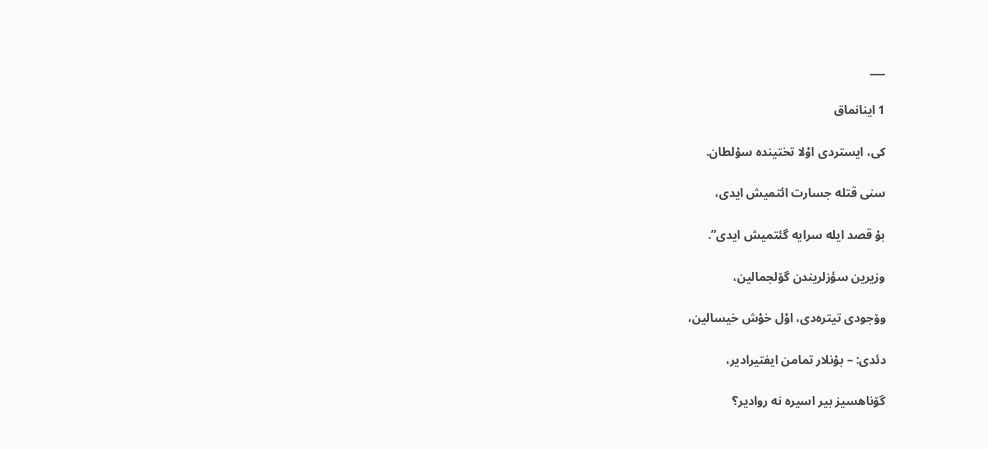___

1 اینانماق

کی، ایستردی اوْلا تختینده سۇلطان.

سنی قتله جسارت ائتمیش ایدی،

بۇ قصد ایله سرایه گئتمیش ایدی”.

وزیرین سؤزلریندن گۆلجمالین،

وۆجودی تیتره‌دی، اوْل خوْش خیسالین،

دئدی: – بۇنلار تمامن ایفتیرادیر،

گۆناهسیز بیر اسیره نه روادیر؟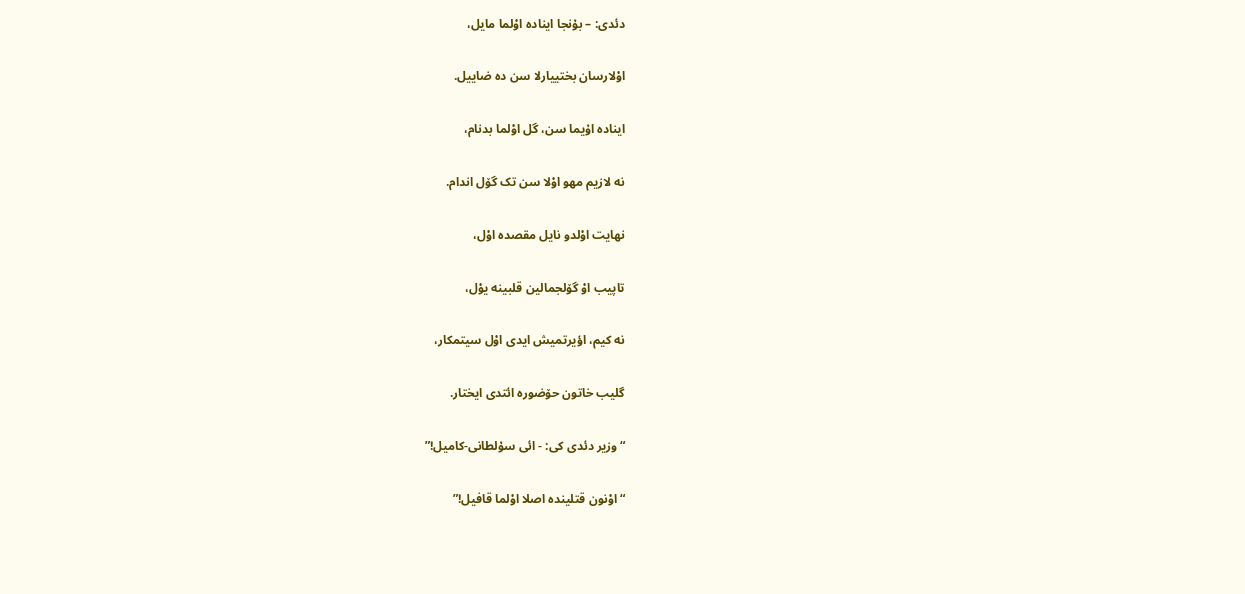دئدی: – بۇنجا ایناده اوْلما مایل،

اوْلارسان بختییارلا سن ده ضاییل.

ایناده اۇیما سن، گل اوْلما بدنام،

نه لازیم مهو اوْلا سن تک گۆل اندام.

نهایت اوْلدو نایل مقصده اوْل،

تاپیب اوْ گۆلجمالین قلبینه یوْل،

نه کیم، اؤیرتمیش ایدی اوْل سیتمکار،

گلیب خاتون حۆضوره ائتدی ایختار.

“وزیر دئدی کی: - ائی سۇلطانی-کامیل!”

“اوْنون قتلینده اصلا اوْلما قافیل!”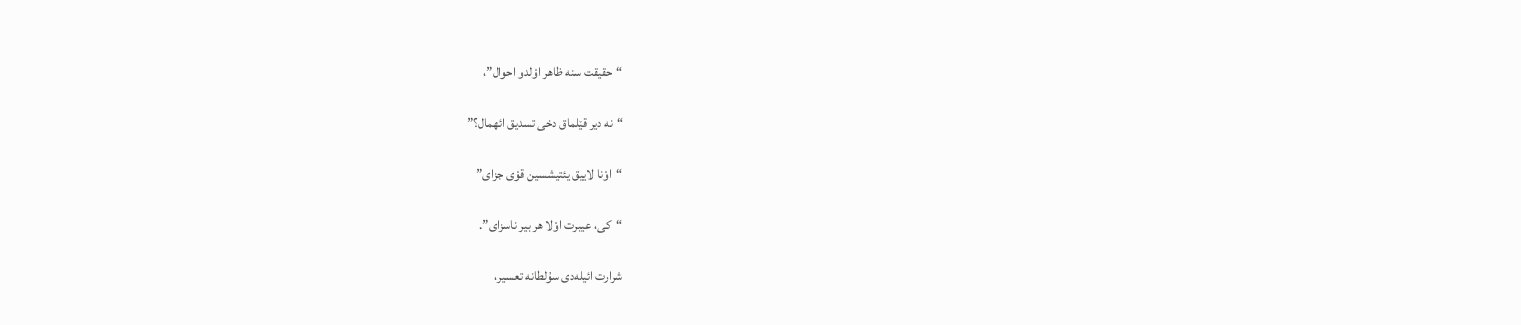“حقیقت سنه ظاهر اوْلدو احوال”،

“نه دیر قێلماق دخی تسدیق ائهمال؟”

“اوْنا لاییق یئتیشسین قوْی جزای”

“کی، عیبرت اوْلا هر بیر ناسزای”.

شرارت ائیله‌دی سۇلطانه تعسیر،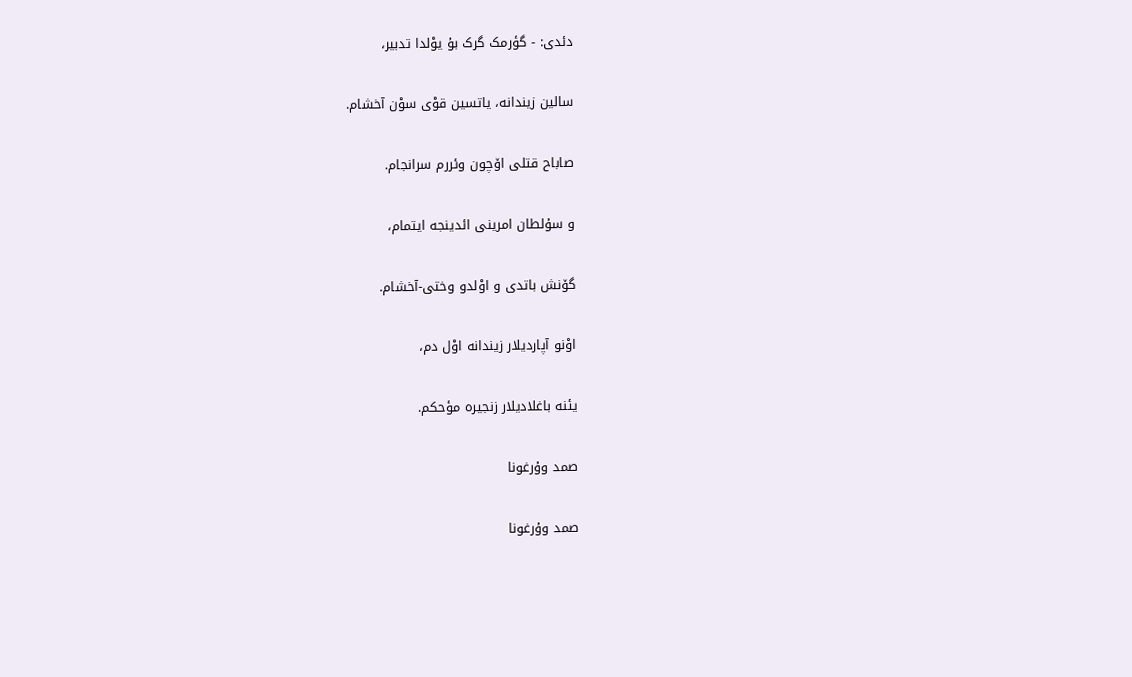دئدی: - گؤرمک گرک بۇ یوْلدا تدبیر،

سالین زیندانه، یاتسین قوْی سوْن آخشام.

صاباح قتلی اۆچون وئررم سرانجام.

و سۇلطان امرینی ائدینجه ایتمام،

گۆنش باتدی و اوْلدو وختی-آخشام.

اوْنو آپاردیلار زیندانه اوْل دم،

یئنه باغلادیلار زنجیره مؤحکم.

صمد وۇرغونا

صمد وۇرغونا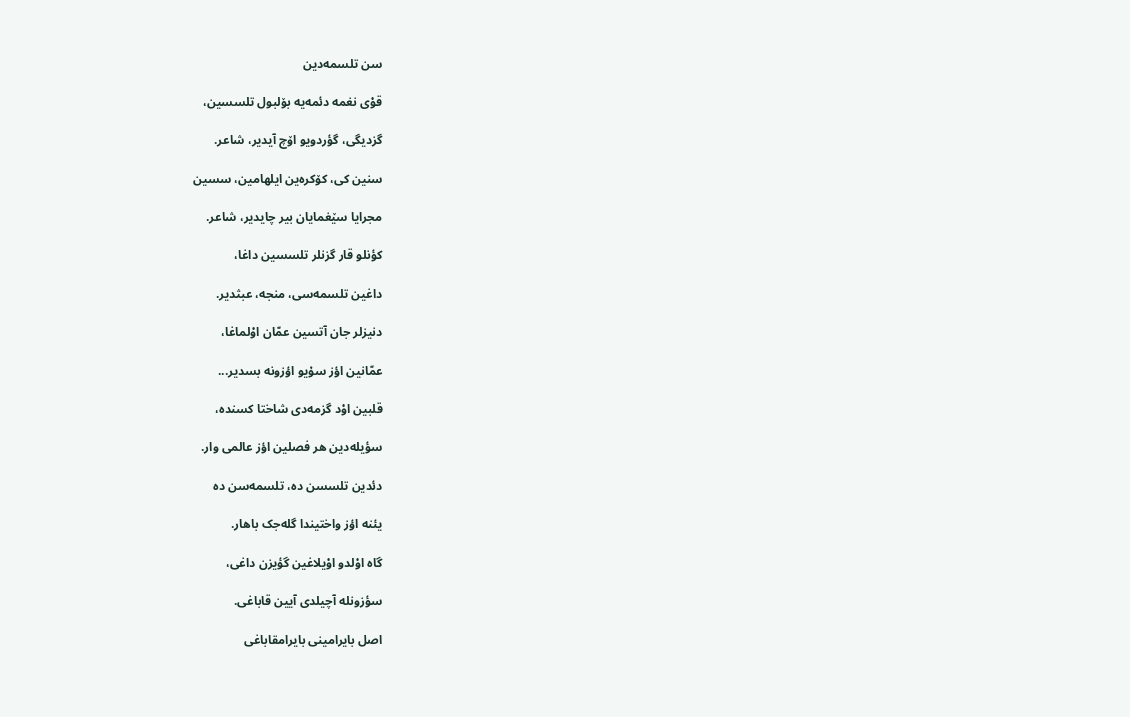سن تلسمه‌دین

قوْی نغمه دئمه‌یه بۆلبول تلسسین،

گزدیگی، گؤردویو اۆچ آیدیر، شاعر.

سنین کی، کۆکره‌ین ایلهامین، سسین

مجرایا سێغمایان بیر چایدیر، شاعر.

کؤنلو قار گزنلر تلسسین داغا،

داغین تلسمه‌سی، منجه، عبثدیر.

دنیزلر جان آتسین عمّان اوْلماغا،

عمّانین اؤز سۇیو اؤزونه بسدیر...

قلبین اوْد گزمه‌دی شاختا کسنده،

سؤیله‌دین هر فصلین اؤز عالمی وار.

دئدین تلسسن ده، تلسمه‌سن ده

یئنه اؤز واختیندا گله‌جک باهار.

گاه اوْلدو اوْیلاغین گؤیزن داغی،

سؤزونله آچیلدی آیین قاباغی.

اصل بایرامینی بایرامقاباغی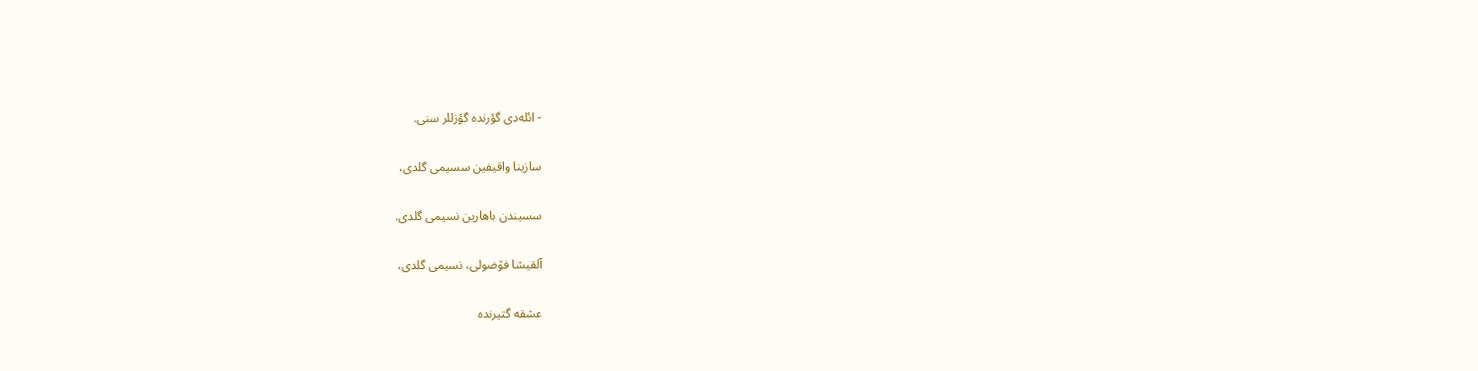- ائله‌دی گؤرنده گؤزللر سنی.

سازینا واقیفین سسیمی گلدی،

سسیندن باهارین نسیمی گلدی.

آلقیشا فۆضولی، نسیمی گلدی،

عشقه گتیرنده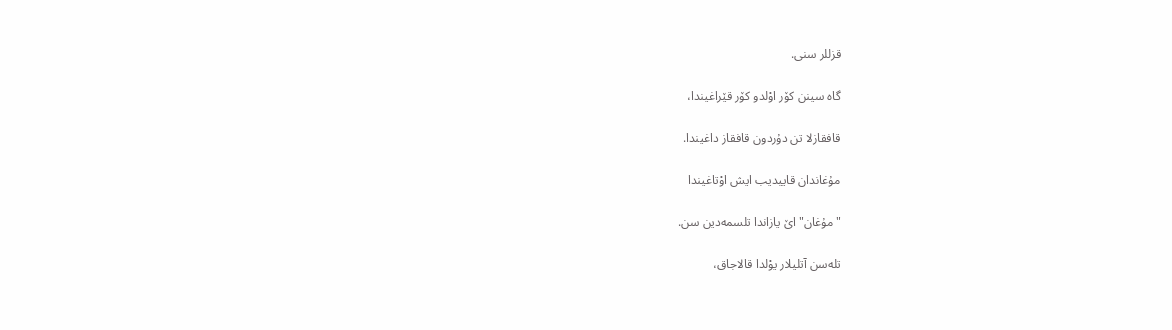قزللر سنی.

گاه سینن کۆر اوْلدو کۆر قێراغیندا،

قافقازلا تن دۇردون قافقاز داغیندا.

مۇغاندان قاییدیب ایش اوْتاغیندا

"مۇغان"اێ یازاندا تلسمه‌دین سن.

تله‌سن آتلیلار یوْلدا قالاجاق،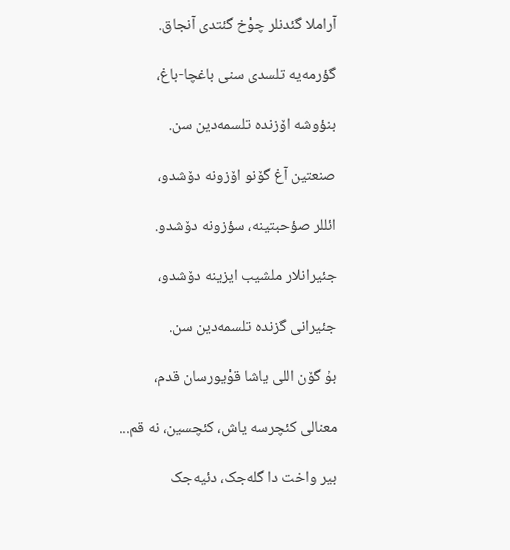آراملا گئدنلر چوْخ گئتدی آنجاق.

گؤرمه‌یه تلسدی سنی باغچا-باغ،

بنؤوشه اۆزنده تلسمه‌دین سن.

صنعتین آغ گۆنو اۆزونه دۆشدو،

ائللر صؤحبتینه، سؤزونه دۆشدو.

جئیرانلار ملشیب ایزینه دۆشدو،

جئیرانی گزنده تلسمه‌دین سن.

بۇ گۆن اللی یاشا قوْیورسان قدم،

معنالی کئچرسه یاش، کئچسین، نه قم...

بیر واخت دا گله‌جک، دئیه‌جک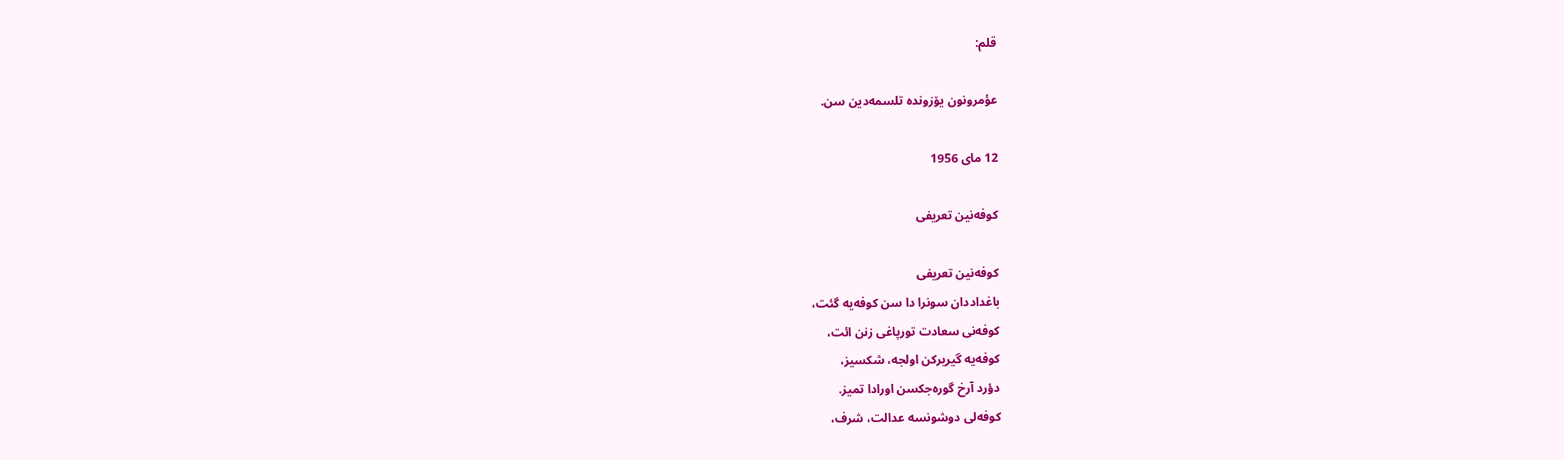قلم:

عؤمرونون یۆزونده تلسمه‌دین سن.

12 مای 1956

کوفه‌نین تعریفی

کوفه‌نین تعریفی
باغداددان سونرا دا سن کوفه‌یه گئت،
کوفه‌نی سعادت تورپاغی زنن ائت،
کوفه‌یه گیریرکن اولجه، شکسیز،
دؤرد آرخ گوره‌جکسن اورادا تمیز.
کوفه‌لی دوشونسه عدالت، شرف،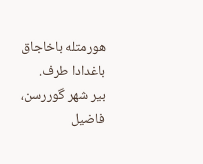هورمتله باخاجاق باغدادا طرف.
بیر شهر گوررسن، فاضیل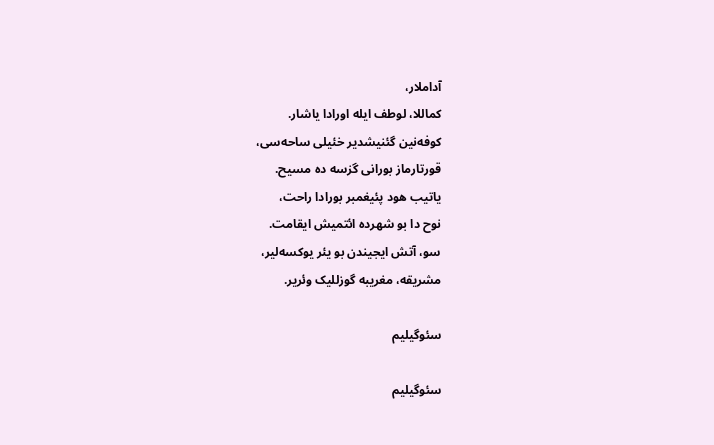آداملار،
کماللا، لوطف ایله اورادا یاشار.
کوفه‌نین گئنیشدیر خئیلی ساحه‌‌سی،
قورتارماز بورانی گزسه ده مسیح.
یاتیب هود پئیغمبر بورادا راحت،
نوح دا بو شهرده ائتمیش ایقامت.
سو، آتش ایجیندن بو یئر یوکسه‌لیر،
مشریقه، مغریبه گوزللیک وئریر.

سئوگیلیم

سئوگیلیم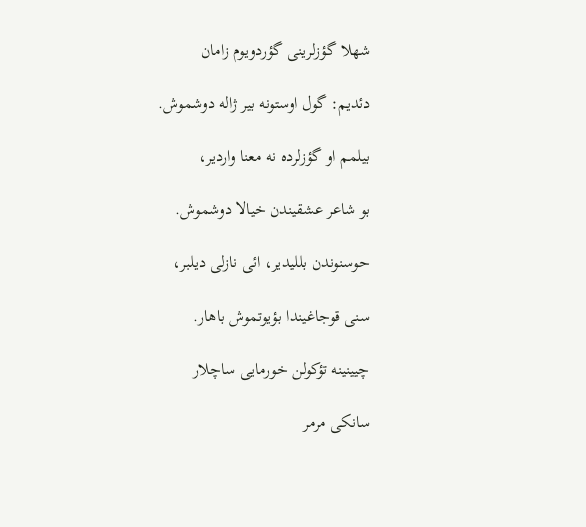شهلا گؤزلرینی گؤردویوم زامان

دئدیم: گول اوستونه بیر ژاله دوشموش.

بیلمم او گؤزلرده نه معنا واردیر،

بو شاعر عشقیندن خیالا دوشموش.

حوسنوندن بللیدیر، ائی نازلی دیلبر،

سنی قوجاغیندا بؤیوتموش باهار.

چیینینه تؤکولن خورمایی ساچلار

سانکی مرمر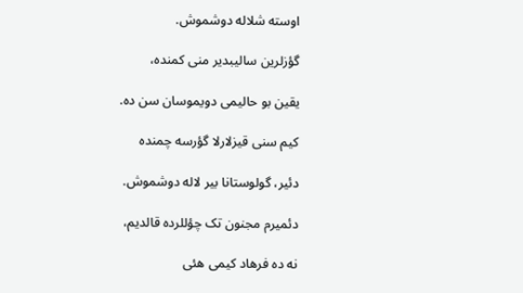اوسته شلاله دوشموش.

گؤزلرین سالیبدیر منی کمنده،

یقین بو حالیمی دویموسان سن ده.

کیم سنی قیزلارلا گؤرسه چمنده

دئیر، گولوستانا بیر لاله دوشموش.

دئمیرم مجنون تک چؤللرده قالدیم،

نه ده فرهاد کیمی هئی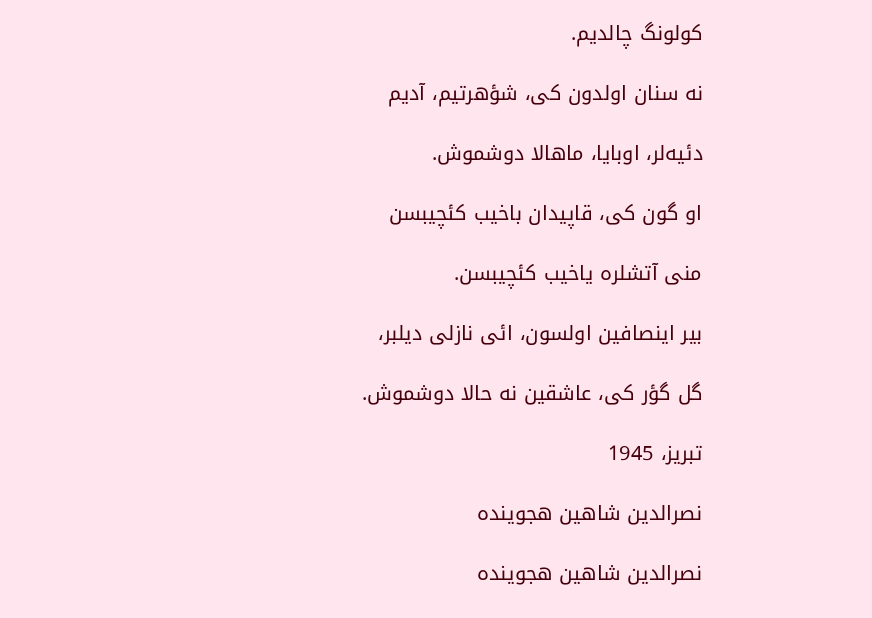کولونگ چالدیم.

نه سنان اولدون کی، شؤهرتیم، آدیم

دئیه‌لر، اوبایا، ماهالا دوشموش.

او گون کی، قاپیدان باخیب کئچیبسن

منی آتشلره یاخیب کئچیبسن.

بیر اینصافین اولسون، ائی نازلی دیلبر،

گل گؤر کی، عاشقین نه حالا دوشموش.

تبریز، 1945

نصر‌الدین شاهین هجوینده

نصر‌الدین شاهین هجوینده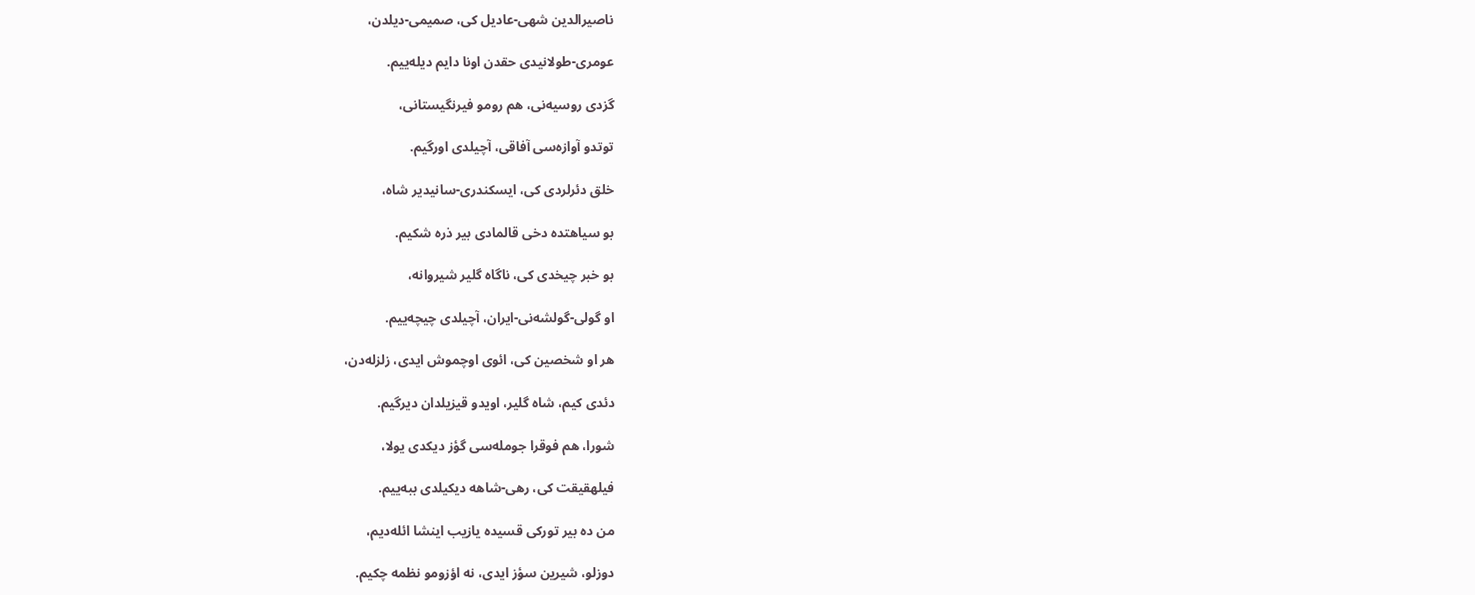ناصیرالدین شهی-عادیل کی، صمیمی-دیلدن،

عومری-طولانیدی حقدن اونا دایم دیله‌ییم.

گزدی روسیه‌نی، هم رومو فیرنگیستانی،

توتدو آوازه‌سی آفاقی، آچیلدی اورگیم.

خلق دئرلردی کی، ایسکندری-سانیدیر شاه،

بو سیاهتده دخی قالمادی بیر ذره‌‌ شکیم.

بو خبر چیخدی کی، ناگاه گلیر شیروانه،

او گولی-گولشه‌نی-ایران، آچیلدی چیچه‌ییم.

هر او شخصین کی، ائوی اوچموش ایدی، زلزله‌‌دن،

دئدی کیم، شاه گلیر، اویدو قیزیلدان دیرگیم.

شورا، هم فوقرا جومله‌‌سی گؤز دیکدی یولا،

فیلهقیقت کی، رهی-شاهه دیکیلدی ببه‌ییم.

من ده بیر تورکی قسیده یازیب اینشا ائله‌دیم،

دوزلو، شیرین سؤز ایدی، نه اؤزومو نظمه چکیم.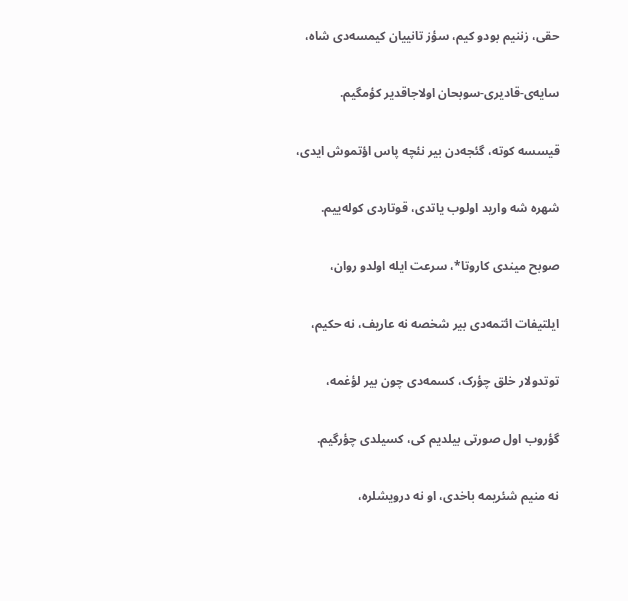حقی، زننیم بودو کیم، سؤز تانییان کیمسه‌دی شاه،

سایه‌ی-قادیری-سوبحان اولاجاقدیر کؤمگیم.

قیسسه کوته، گئجه‌دن بیر نئچه پاس اؤتموش ایدی،

شهره شه وارید اولوب یاتدی، قوتاردی کوله‌ییم.

صوبح میندی کاروتا*، سرعت ایله اولدو روان،

ایلتیفات ائتمه‌دی بیر شخصه نه عاریف، نه حکیم،

توتدولار خلق چؤرک، کسمه‌دی چون بیر لؤغمه،

گؤروب اول صورتی بیلدیم کی، کسیلدی چؤرگیم.

نه منیم شئریمه باخدی، او نه درویشلره،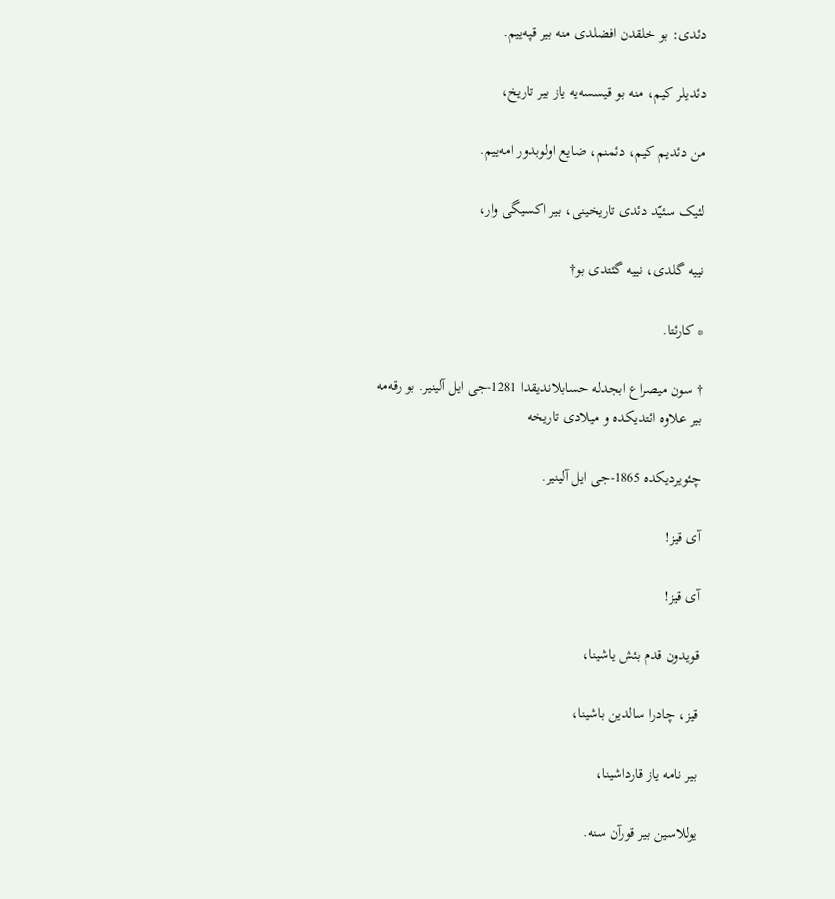دئدی: بو خلقدن افضلدی منه بیر قپه‌ییم.

دئدیلر کیم، منه بو قیسسه‌یه یاز بیر تاریخ،

من دئدیم کیم، دئمنم، ضایع اولوبدور امه‌ییم.

لئیک سئیّد دئدی تاریخینی، بیر اکسیگی وار،

نییه گلدی، نییه گئتدی بو†

* کارئتا.

† سون میصراع ابجدله حسابلاندیقدا 1281-جی ایل آلینیر. بو رقه‌مه بیر علاوه‌‌ ائتدیکده و میلادی تاریخه

چئویردیکده 1865-جی ایل آلینیر.

آی قیز!

آی قیز!

قویدون قدم بئش یاشینا،

قیز، چادرا سالدین باشینا،

بیر نامه یاز قارداشینا،

یوللاسین بیر قورآن سنه.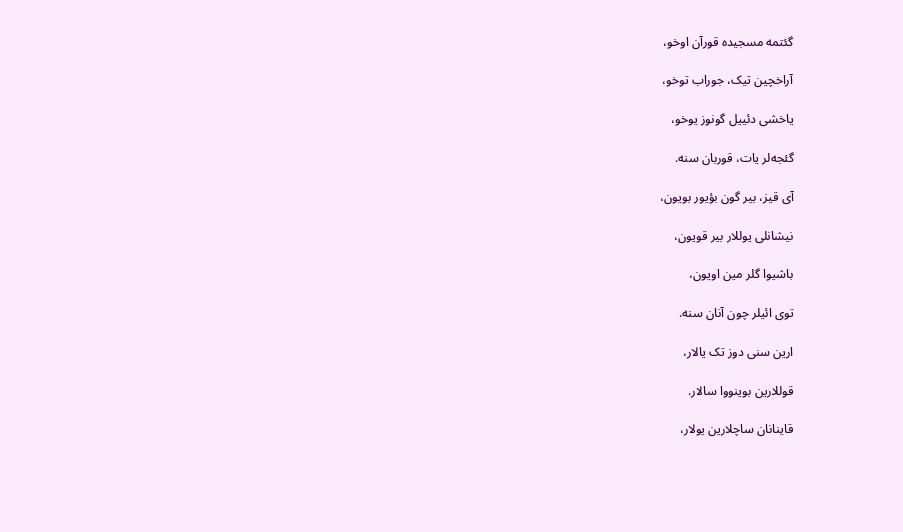گئتمه مسجیده قورآن اوخو،

آراخچین تیک، جوراب توخو،

یاخشی دئییل گونوز یوخو،

گئجه‌لر یات، قوربان سنه.

آی قیز، بیر گون بؤیور بویون،

نیشانلی یوللار بیر قویون،

باشیوا گلر مین اویون،

توی ائیلر چون آنان سنه.

ارین سنی دوز تک یالار،

قوللارین بوینووا سالار.

قاینانان ساچلارین یولار،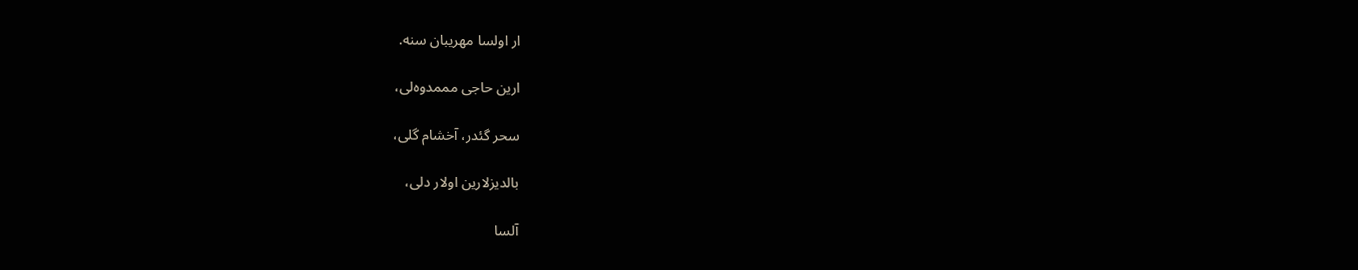ار اولسا مهریبان سنه.

ارین حاجی مممدوه‌لی،

سحر گئدر، آخشام گلی،

بالدیزلارین اولار دلی،

آلسا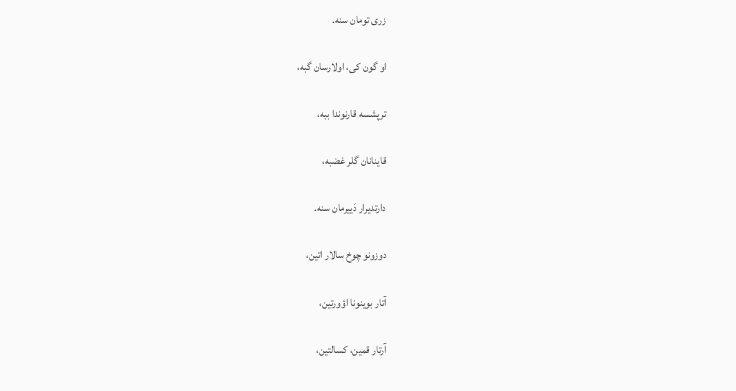زری تومان سنه.

او گون کی، اولارسان گبه،

ترپشسه قارنوندا ببه،

قاینانان گلر غضبه،

دارتدیرار دَ‌ییرمان سنه.

دوزونو چوخ سالار اتین،

آتار بوینونا اؤورتین،

آرتار قمین، کسالتین،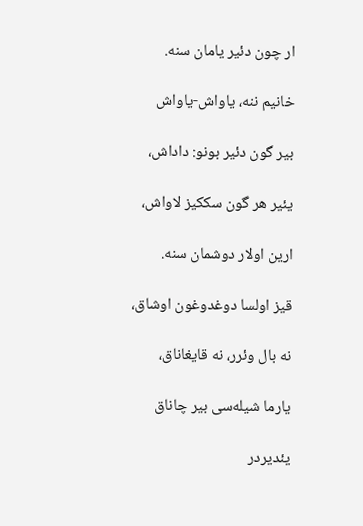ار چون دئیر یامان سنه.

خانیم ننه، یاواش-یاواش

بیر گون دئیر بونو: داداش،

یئیر هر گون سککیز لاواش،

ارین اولار دوشمان سنه.

قیز اولسا دوغدوغون اوشاق،

نه بال وئرر، نه قایغاناق،

یارما شیله‌سی بیر چاناق

یئدیردر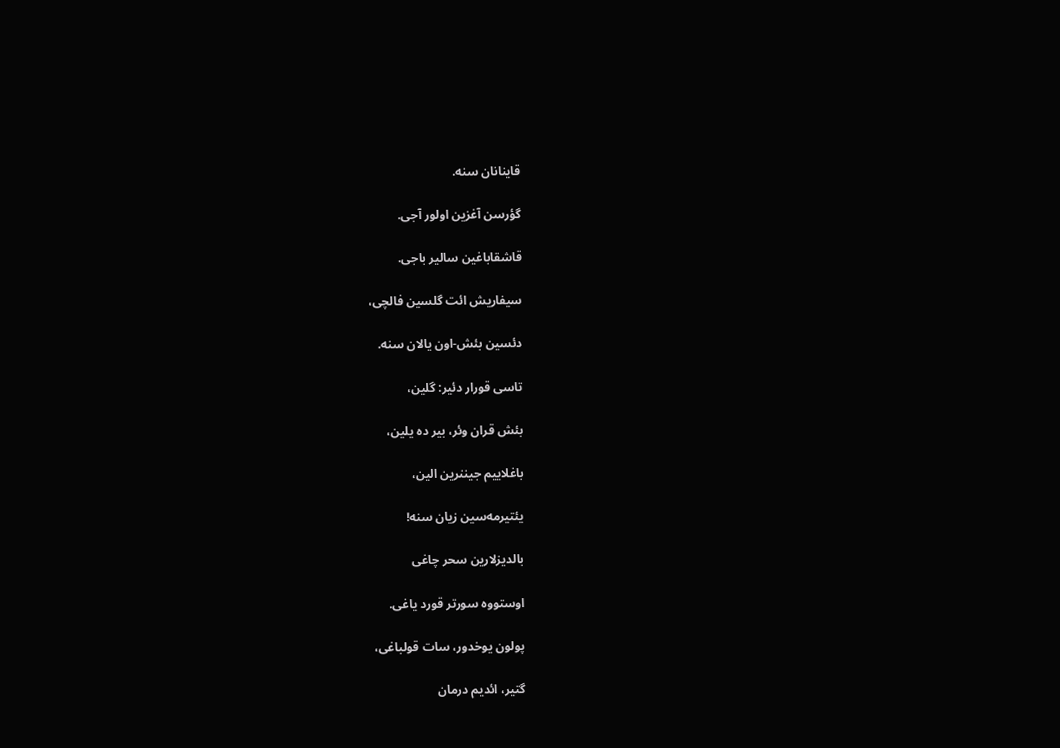قاینانان سنه.

گؤرسن آغزین اولور آجی.

قاشقاباغین سالیر باجی.

سیفاریش ائت گلسین فالچی،

دئسین بئش-اون یالان سنه.

تاسی قورار دئیر: گلین،

بئش قران وئر، بیر ده یلین،

باغلاییم جیننرین الین،

یئتیرمه‌سین زیان سنه!

بالدیزلارین سحر چاغی

اوستووه سورتر قورد یاغی.

پولون یوخدور، سات قولباغی،

گتیر، ائدیم درمان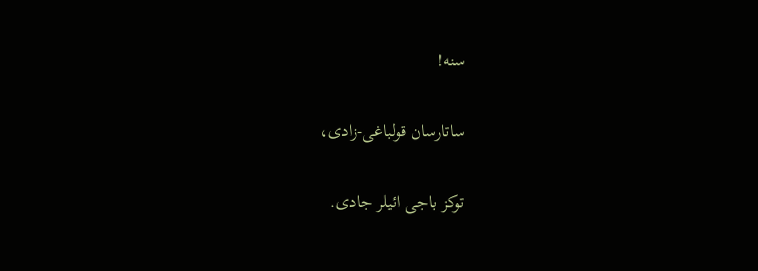سنه!

ساتارسان قولباغی-زادی،

توکز باجی ائیلر جادی.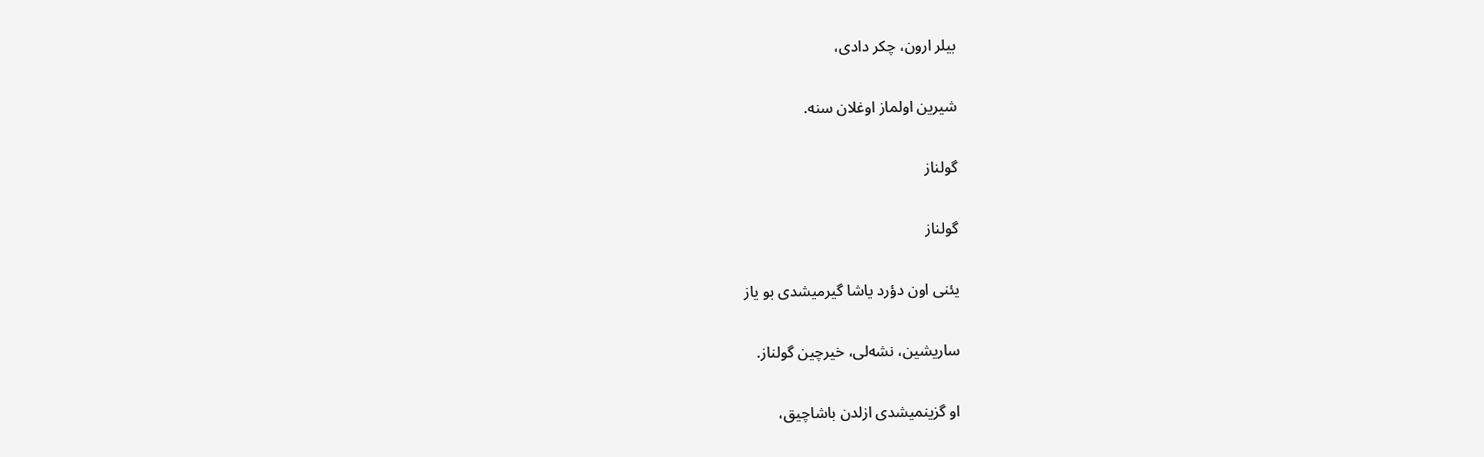بیلر ارون، چکر دادی،

شیرین اولماز اوغلان سنه.

گولناز

گولناز

یئنی اون دؤرد یاشا گیرمیشدی بو یاز

ساریشین، نشه‌لی، خیرچین گولناز.

او گزینمیشدی ازلدن باشاچیق،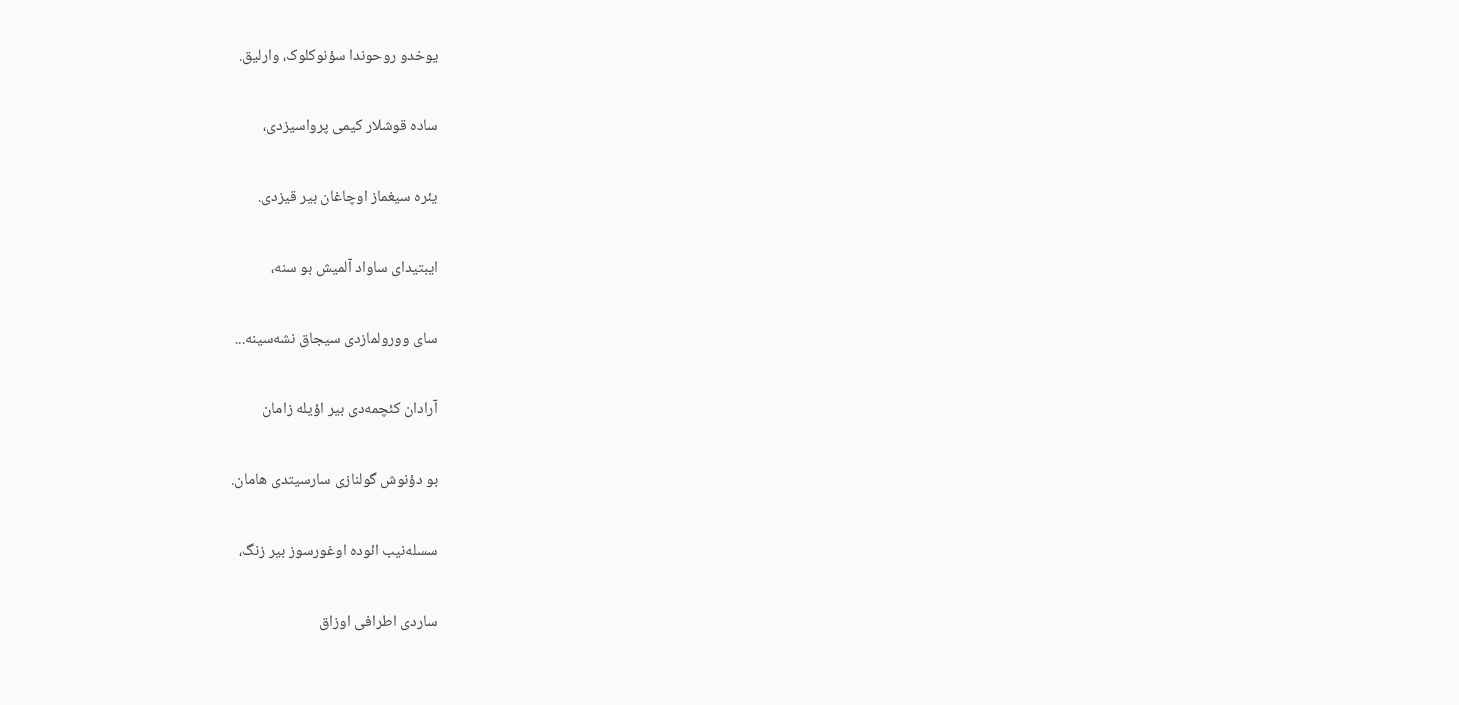یوخدو روحوندا سؤنوکلوک، وارلیق.

ساده قوشلار کیمی پرواسیزدی،

یئره سیغماز اوچاغان بیر قیزدی.

ایبتیدای ساواد آلمیش بو سنه،

سای وورولمازدی سیجاق نشه‌سینه...

آرادان کئچمه‌دی بیر اؤیله زامان

بو دؤنوش گولنازی سارسیتدی هامان.

سسله‌نیب ائوده اوغورسوز بیر زنگ،

ساردی اطرافی اوزاق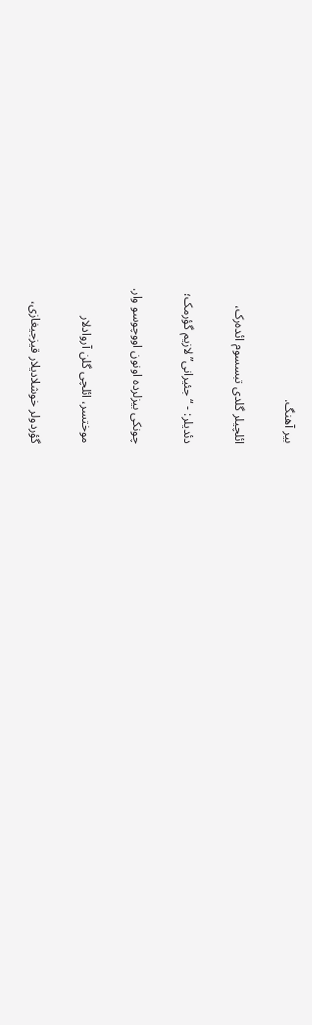بیر آهنگ.

ائلچیلر گلدی تبسسوم ائده‌رک،

دئدیلر: - “جئیرانی” لازیم گؤرمک؛

چونکی بیزلرده اونون اووچوسو وار.

موختسر، ائلچی گلن آروادلار

گؤردولر خوشلادیلار قیزجیغازی،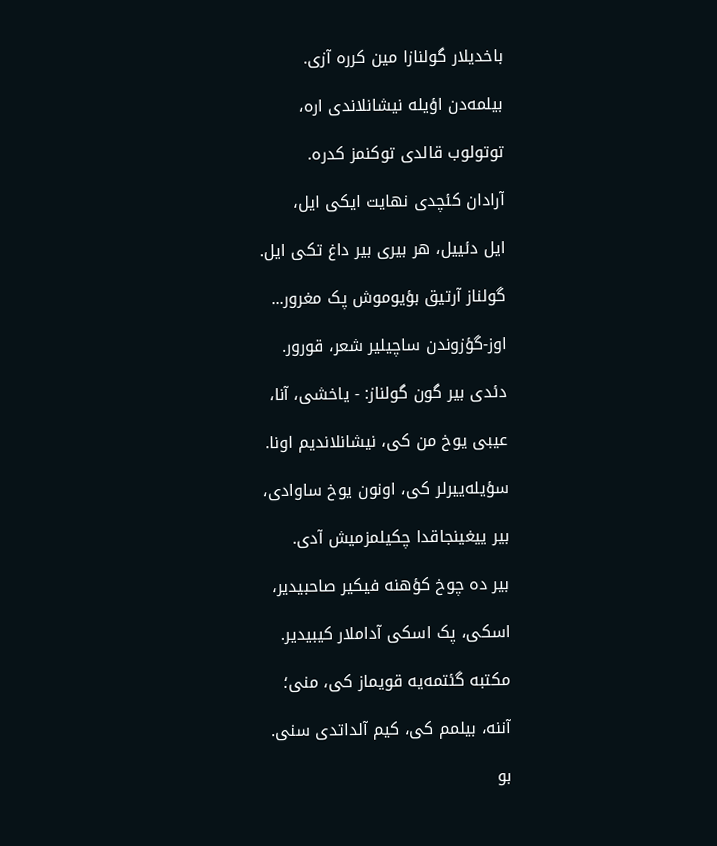باخدیلار گولنازا مین کرره آزی.

بیلمه‌دن اؤیله نیشانلاندی اره،

توتولوب قالدی توکنمز کدره.

آرادان کئچدی نهایت ایکی ایل،

ایل دئییل، هر بیری بیر داغ تکی ایل.

گولناز آرتیق بؤیوموش پک مغرور...

اوز-گؤزوندن ساچیلیر شعر، قورور.

دئدی بیر گون گولناز: - یاخشی، آنا،

عیبی یوخ من کی، نیشانلاندیم اونا.

سؤیله‌ییرلر کی، اونون یوخ ساوادی،

بیر ییغینجاقدا چکیلمزمیش آدی.

بیر ده چوخ کؤهنه فیکیر صاحبیدیر،

اسکی، پک اسکی آداملار کیبیدیر.

مکتبه گئتمه‌یه قویماز کی، منی؛

آننه، بیلمم کی، کیم آلداتدی سنی.

بو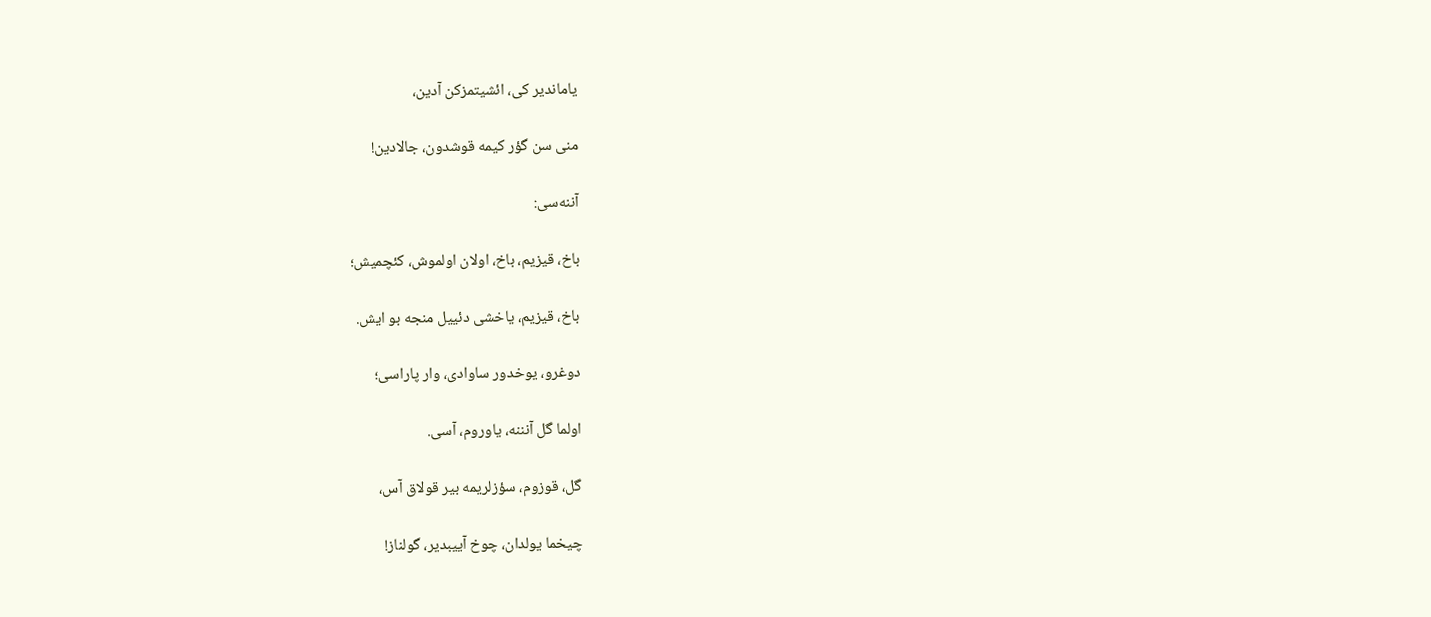یاماندیر کی، ائشیتمزکن آدین،

منی سن گؤر کیمه قوشدون، جالادین!

آننه‌سی:

باخ، قیزیم، باخ، اولان اولموش، کئچمیش؛

باخ، قیزیم، یاخشی دئییل منجه بو ایش.

دوغرو، یوخدور ساوادی، وار پاراسی؛

اولما گل آنننه، یاوروم، آسی.

گل، قوزوم، سؤزلریمه بیر قولاق آس،

چیخما یولدان، چوخ آییبدیر، گولناز!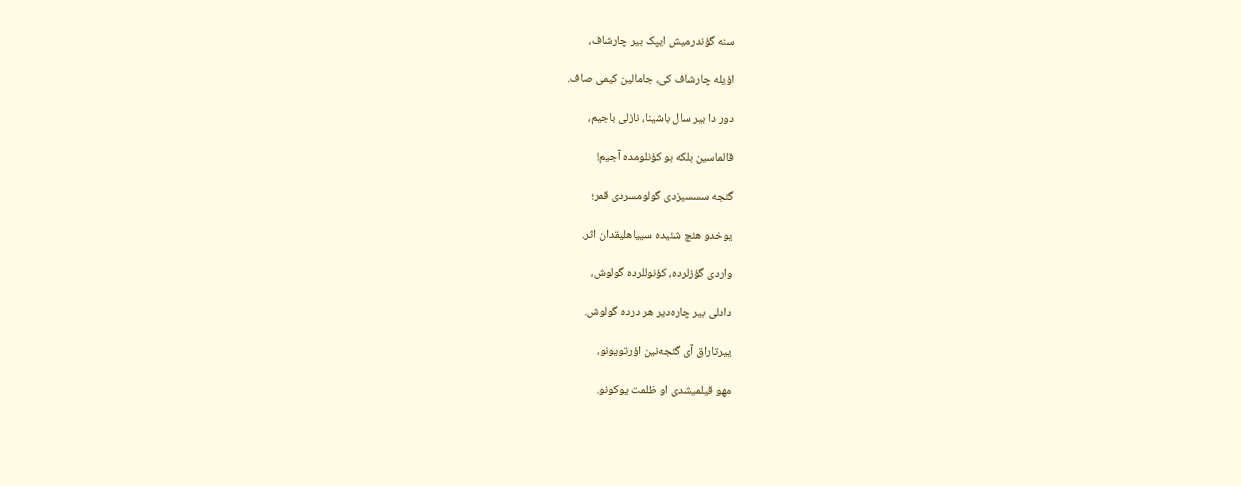سنه گؤندرمیش ایپک بیر چارشاف،

اؤیله چارشاف کی، جامالین کیمی صاف.

دور دا بیر سال باشینا، نازلی باجیم،

قالماسین بلکه بو کؤنلومده آجیم!

گئجه سسسیزدی گولومسردی قمر؛

یوخدو هئچ شئیده سییاهلیقدان اثر.

واردی گؤزلرده، کؤنوللرده گولوش،

دادلی بیر چاره‌دیر هر درده گولوش.

ییرتاراق آی گئجه‌نین اؤرتویونو،

مهو قیلمیشدی او ظلمت یوکونو.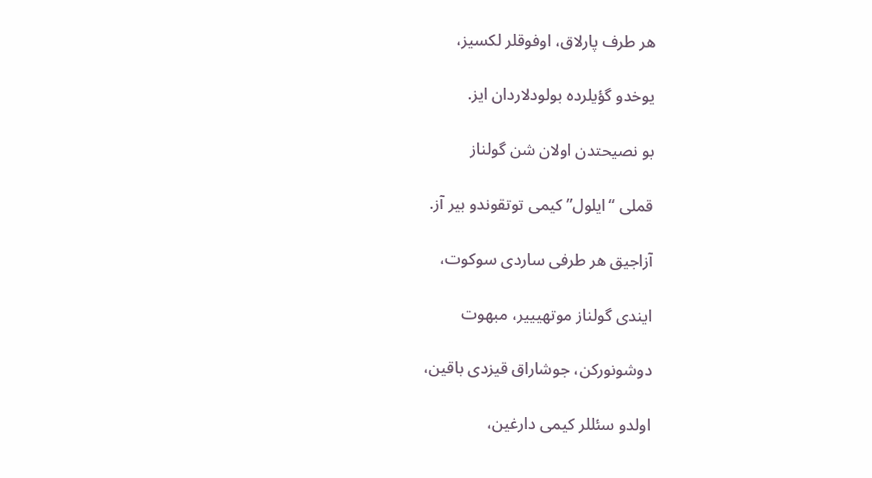هر طرف پارلاق، اوفوقلر لکسیز،

یوخدو گؤیلرده بولودلاردان ایز.

بو نصیحتدن اولان شن گولناز

قملی “ایلول” کیمی توتقوندو بیر آز.

آزاجیق هر طرفی ساردی سوکوت،

ایندی گولناز موتهیییر، مبهوت

دوشونورکن، جوشاراق قیزدی باقین،

اولدو سئللر کیمی دارغین،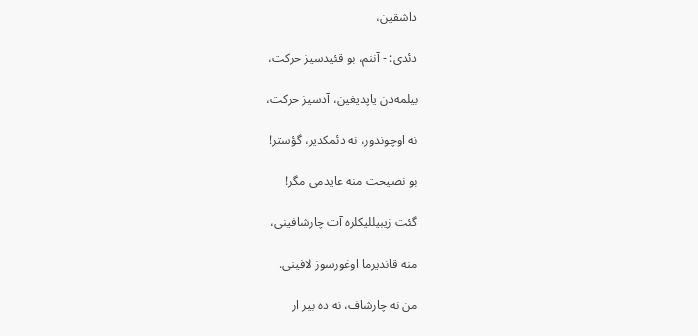داشقین،

دئدی: - آننم، بو قئیدسیز حرکت،

بیلمه‌دن یاپدیغین، آدسیز حرکت،

نه اوچوندور، نه دئمکدیر، گؤستر!

بو نصیحت منه عایدمی مگر!

گئت زیبیللیکلره آت چارشافینی،

منه قاندیرما اوغورسوز لافینی.

من نه چارشاف، نه ده بیر ار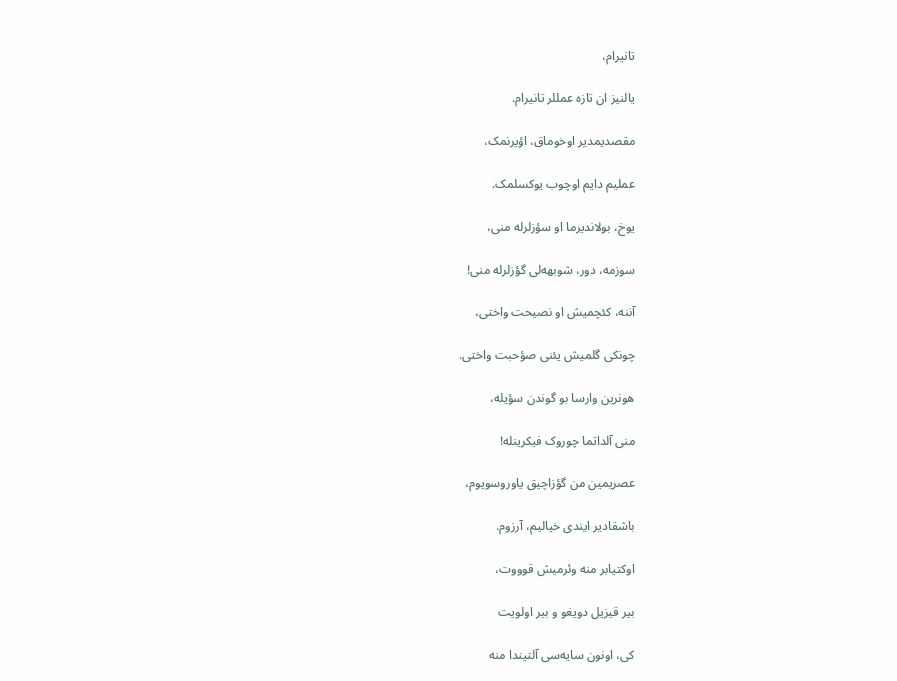تانیرام،

یالنیز ان تازه عمللر تانیرام.

مقصدیمدیر اوخوماق، اؤیرنمک،

عملیم دایم اوچوب یوکسلمک.

یوخ، بولاندیرما او سؤزلرله منی،

سوزمه، دور، شوبهه‌لی گؤزلرله منی!

آننه، کئچمیش او نصیحت واختی،

چونکی گلمیش یئنی صؤحبت واختی.

هونرین وارسا بو گوندن سؤیله،

منی آلداتما چوروک فیکرینله!

عصریمین من گؤزاچیق یاوروسویوم،

باشقادیر ایندی خیالیم، آرزوم.

اوکتیابر منه وئرمیش قوووت،

بیر قیزیل دویغو و بیر اولویت

کی، اونون سایه‌سی آلتیندا منه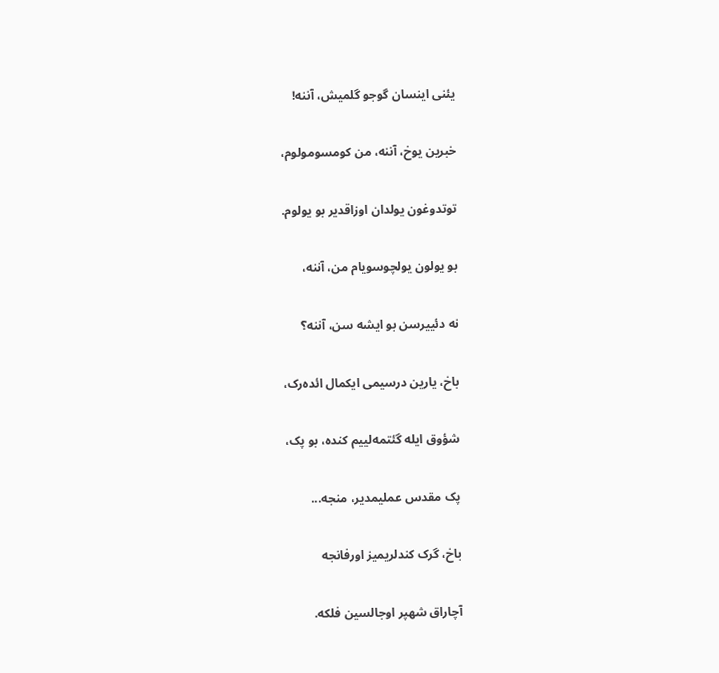یئنی اینسان گوجو گلمیش، آننه!

خبرین یوخ، آننه، من کومسومولوم،

توتدوغون یولدان اوزاقدیر بو یولوم.

بو یولون یولچوسویام من، آننه،

نه دئییرسن بو ایشه سن، آننه؟

باخ، یارین درسیمی ایکمال ائده‌رک،

شؤوق ایله گئتمه‌لییم کنده، بو پک،

پک مقدس عملیمدیر، منجه...

باخ، گرک کندلریمیز اورفانجه

آچاراق شهپر اوجالسین فلکه.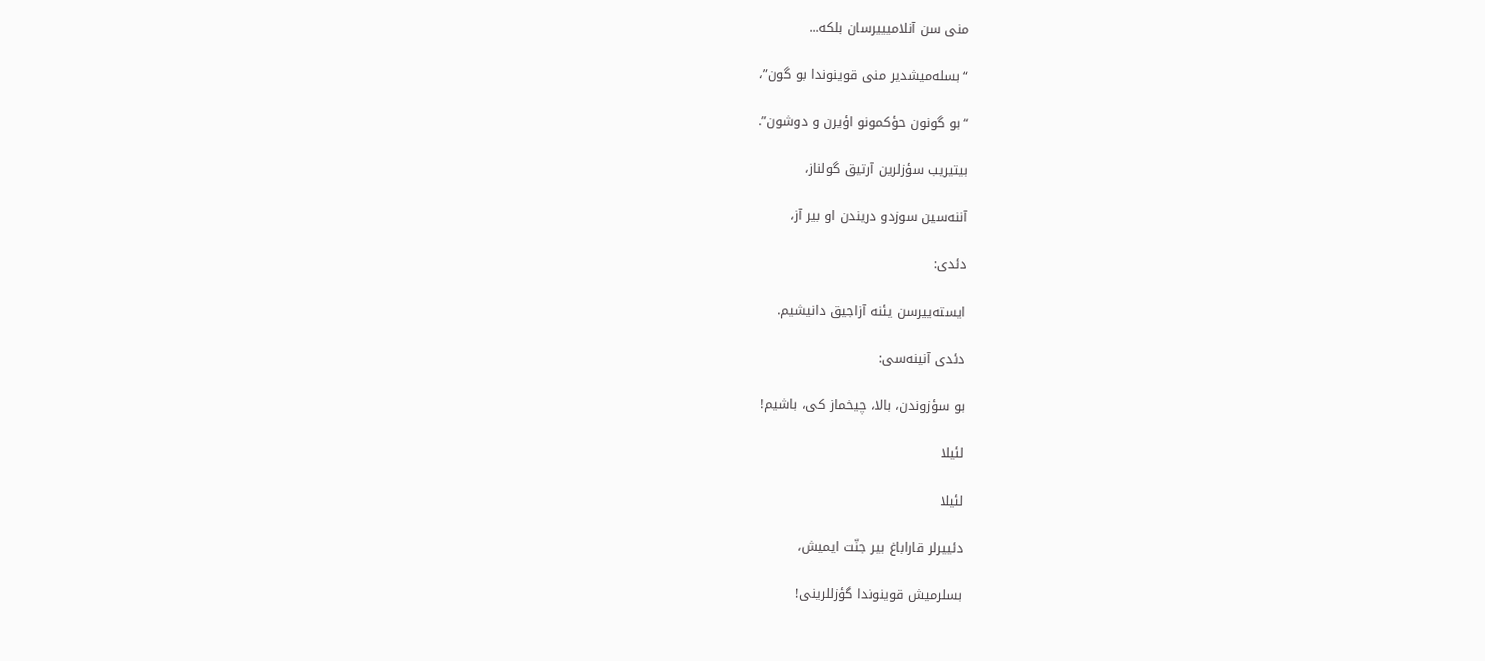منی سن آنلامیییرسان بلکه...

“بسله‌میشدیر منی قوینوندا بو گون”،

“بو گونون حؤکمونو اؤیرن و دوشون”.

بیتیریب سؤزلرین آرتیق گولناز،

آننه‌سین سوزدو دریندن او بیر آز،

دئدی:

ایسته‌ییرسن یئنه آزاجیق دانیشیم.

دئدی آنینه‌سی:

بو سؤزوندن، بالا، چیخماز کی، باشیم!

لئیلا

لئیلا

دئییرلر قاراباغ بیر جنّت ایمیش،

بسلرمیش قوینوندا گؤزللرینی!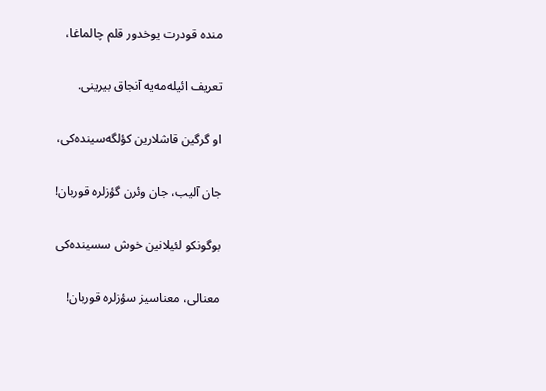منده قودرت یوخدور قلم چالماغا،

تعریف ائیله‌مه‌یه آنجاق بیرینی.

او گرگین قاشلارین کؤلگه‌سینده‌کی،

جان آلیب، جان وئرن گؤزلره قوربان!

بوگونکو لئیلانین خوش سسینده‌کی

معنالی، معناسیز سؤزلره قوربان!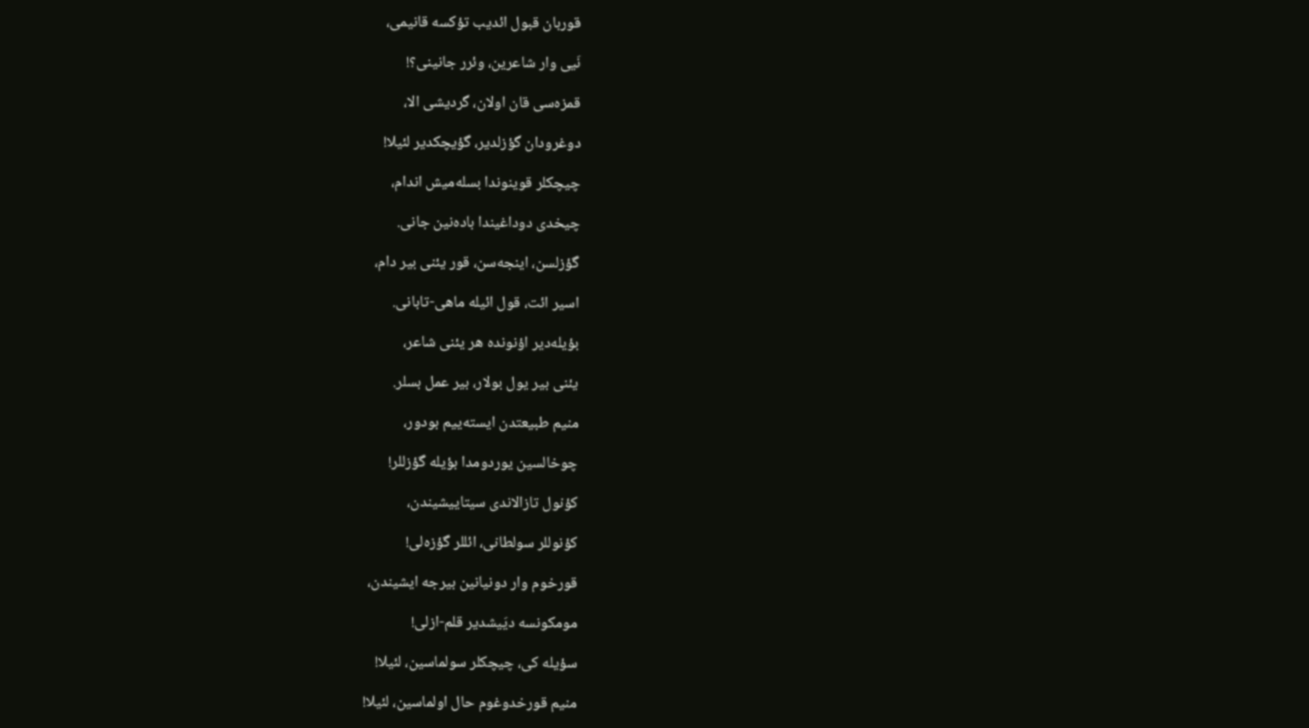قوربان قبول ائدیب تؤکسه قانیمی،

نَیی وار شاعرین، وئرر جانینی؟!

قمزه‌سی قان اولان، گردیشی الا،

دوغرودان گؤزلدیر، گؤیچکدیر لئیلا!

چیچکلر قوینوندا بسله‌میش اندام،

چیخدی دوداغیندا باده‌نین جانی.

گؤزلسن، اینجه‌سن، قور یئنی بیر دام،

اسیر ائت، قول ائیله ماهی-تابانی.

بؤیله‌دیر اؤنونده هر یئنی شاعر،

یئنی بیر یول بولار، بیر عمل بسلر.

منیم طبیعتدن ایسته‌ییم بودور،

چوخالسین یوردومدا بؤیله گؤزللر!

کؤنول تازالاندی سیتاییشیندن،

کؤنوللر سولطانی، ائللر گؤزه‌لی!

قورخوم وار دونیانین بیرجه ایشیندن،

مومکونسه دیَیشدیر قلم-ازلی!

سؤیله کی، چیچکلر سولماسین، لئیلا!

منیم قورخدوغوم حال اولماسین، لئیلا!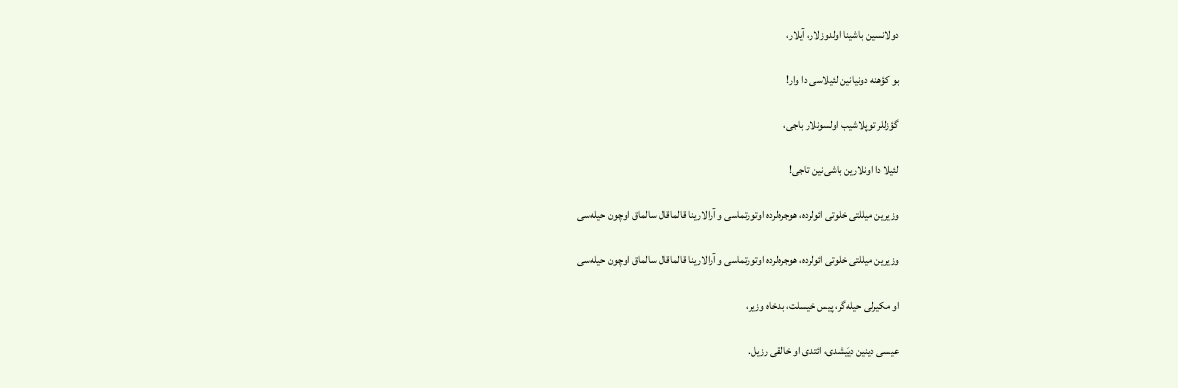دولانسین باشینا اولدوزلار، آیلار،

بو کؤهنه دونیانین لئیلاسی دا وار!

گؤزللر توپلاشیب اولسونلار باجی،

لئیلا دا اونلارین باشی‌نین تاجی!

وزیرین میللتی خلوتی ائولرده، هوجره‌لرده اوتورتماسی و آرالارینا قالماقال سالماق اوچون حیله‌‌سی

وزیرین میللتی خلوتی ائولرده، هوجره‌لرده اوتورتماسی و آرالارینا قالماقال سالماق اوچون حیله‌‌سی

او مکیرلی حیله‌‌گر، پیس خیسلت، بدخاه وزیر،

عیسی دینین دیَیشدی، ائتدی او خالقی رزیل.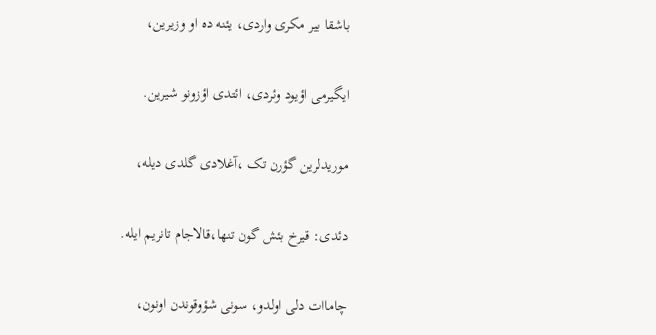باشقا بیر مکری واردی، یئنه ده او وزیرین،

ایگیرمی اؤیود وئردی، ائتدی اؤزونو شیرین.

موریدلرین گؤرن تک ،آغلادی گلدی دیله،

دئدی: قیرخ بئش گون تنها،قالاجام تانریم ایله.

چاماات دلی اولدو، سونی شؤوقوندن اونون،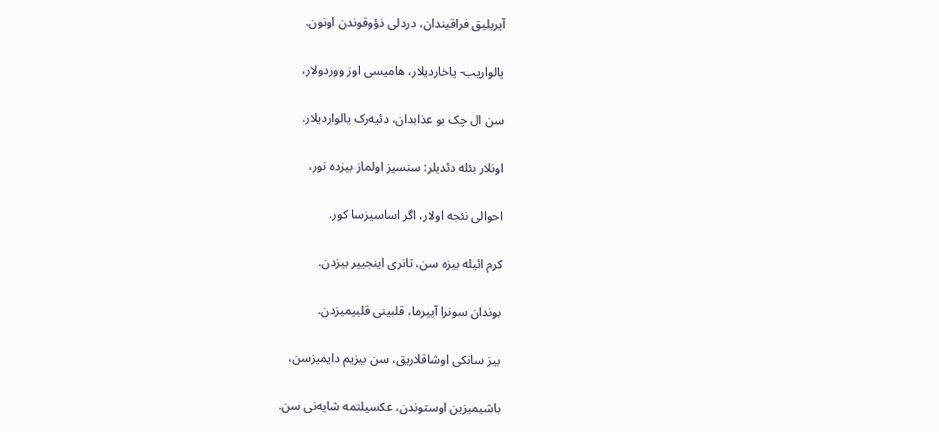آیریلیق فراقیندان، دردلی ذؤوقوندن اونون.

یالواریب- یاخاردیلار، هامیسی اوز ووردولار،

سن ال چک بو عذابدان، دئیه‌رک یالواردیلار.

اونلار بئله دئدیلر: سنسیز اولماز بیزده نور،

احوالی نئجه اولار، اگر اساسیزسا کور.

کرم ائیله بیزه سن، تانری اینجییر بیزدن.

بوندان سونرا آییرما، قلبینی قلبیمیزدن.

بیز سانکی اوشاقلاریق، سن بیزیم دایمیزسن،

باشیمیزین اوستوندن، عکسیلتمه شایه‌نی سن.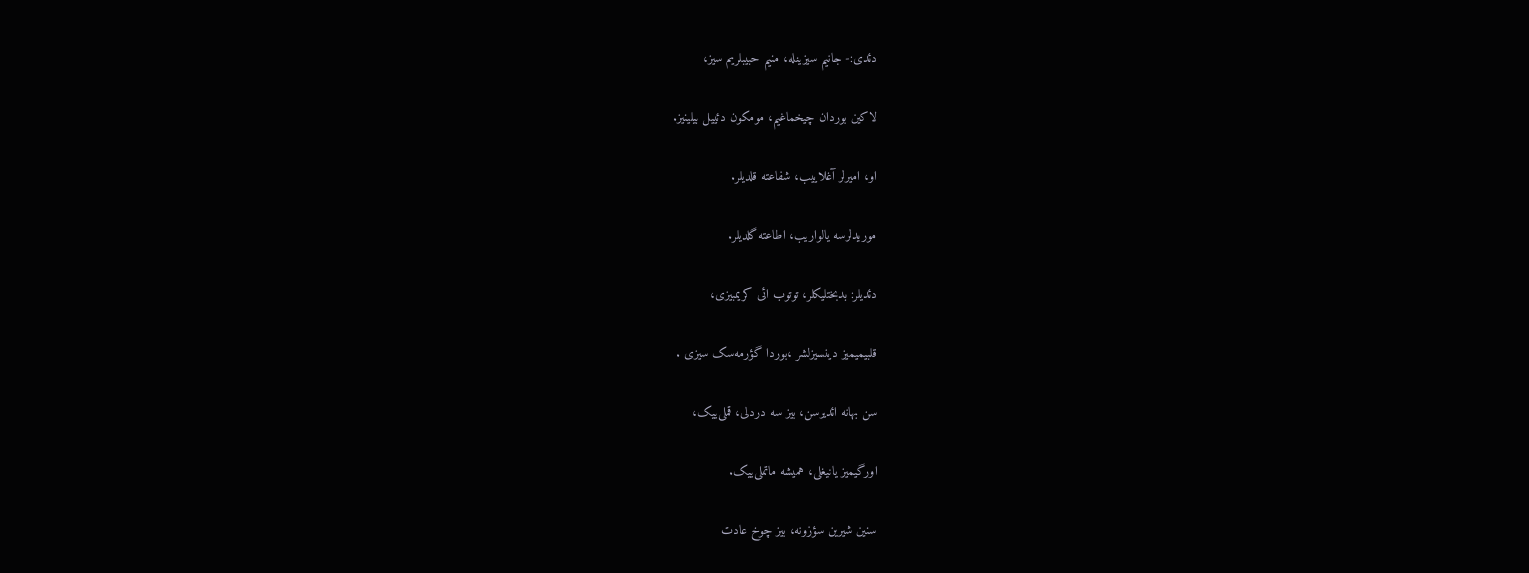دئدی:- جانیم سیزینله، منیم حبیبلریم سیز،

لاکین بوردان چیخماغیم، مومکون دئییل بیلینیز.

او، امیرلر آغلاییب، شفاعته قلدیلر.

موریدلرسه یالواریب، اطاعته گلدیلر.

دئدیلر: بدبختلیکلر، توتوب ائی کریمبیزی،

قلبیمیمیز دینسیزلشر ،بوردا گؤرمه‌سک سیزی .

سن بهانه ائدیرسن، بیز سه دردلی، قملی‌ییک،

اورگیمیز یانیغلی، همیشه ماتملی‌ییک.

سنین شیرین سؤزونه، بیز چوخ عادت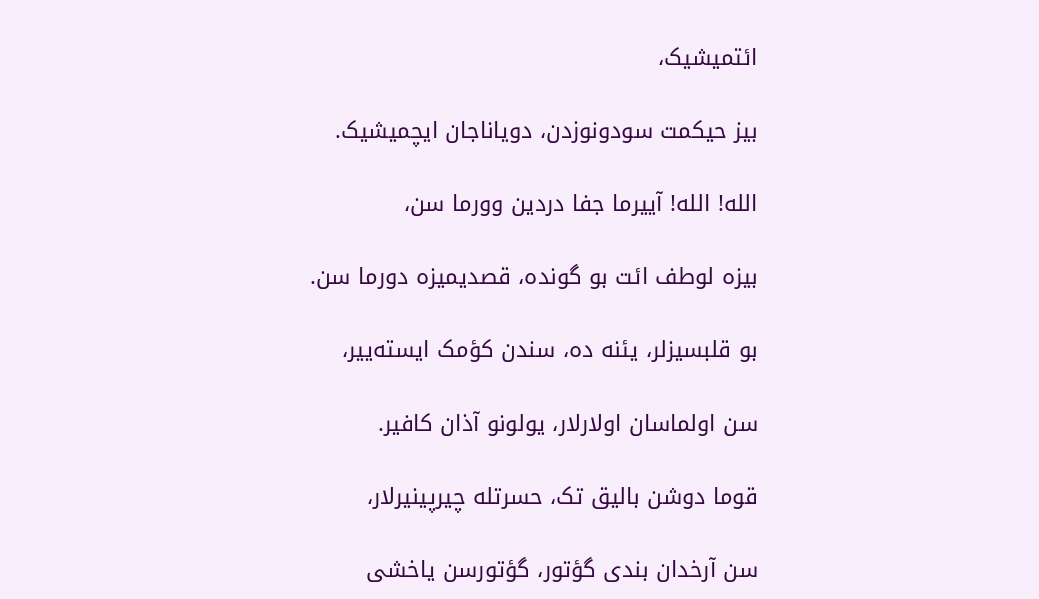ائتمیشیک،

بیز حیکمت سودونوزدن، دویاناجان ایچمیشیک.

الله! الله! آییرما جفا دردین وورما سن،

بیزه لوطف ائت بو گونده، قصدیمیزه دورما سن.

بو قلبسیزلر، یئنه ده، سندن کؤمک ایسته‌ییر،

سن اولماسان اولارلار، یولونو آذان کافیر.

قوما دوشن بالیق تک، حسرتله چیرپینیرلار،

سن آرخدان بندی گؤتور، گؤتورسن یاخشی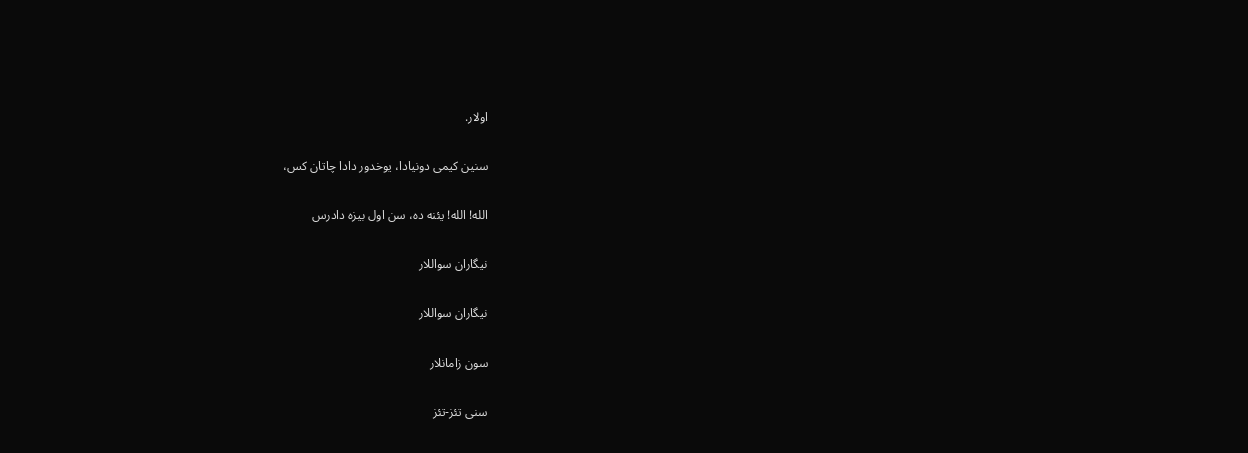اولار.

سنین کیمی دونیادا، یوخدور دادا چاتان کس،

الله! الله! یئنه ده، سن اول بیزه دادرس

نیگاران سواللار

نیگاران سواللار

سون زامانلار

سنی تئز-تئز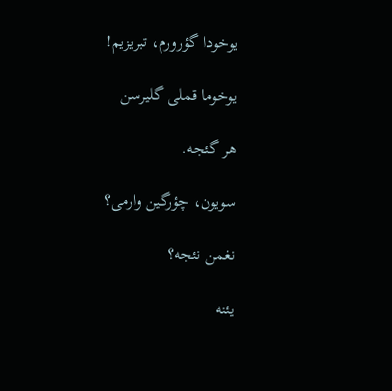یوخودا گؤرورم، تبریزیم!

یوخوما قملی گلیرسن

هر گئجه.

سویون، چؤرگین وارمی؟

نغمن نئجه؟

یئنه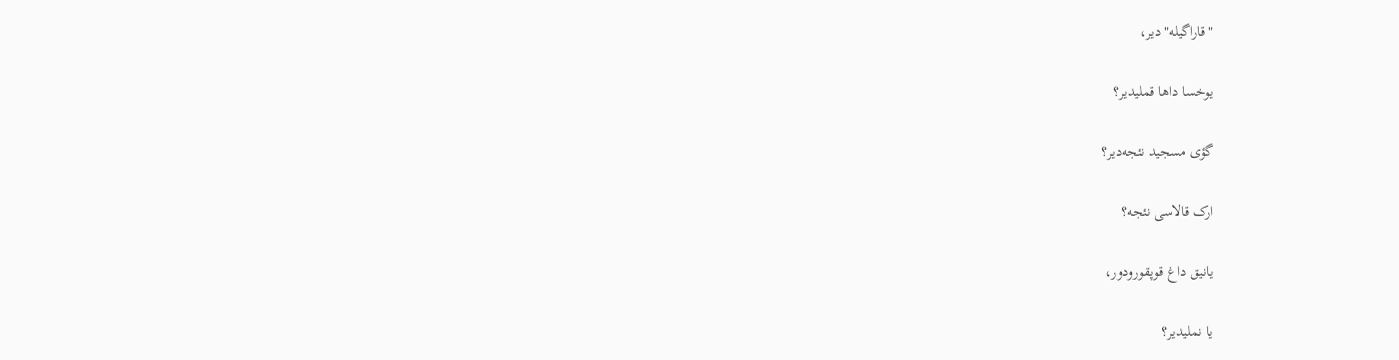"قاراگیله"دیر،

یوخسا داها قملیدیر؟

گؤی مسجید نئجه‌دیر؟

ارک قالاسی نئجه؟

یانیق داغ قوپقورودور،

یا نملیدیر؟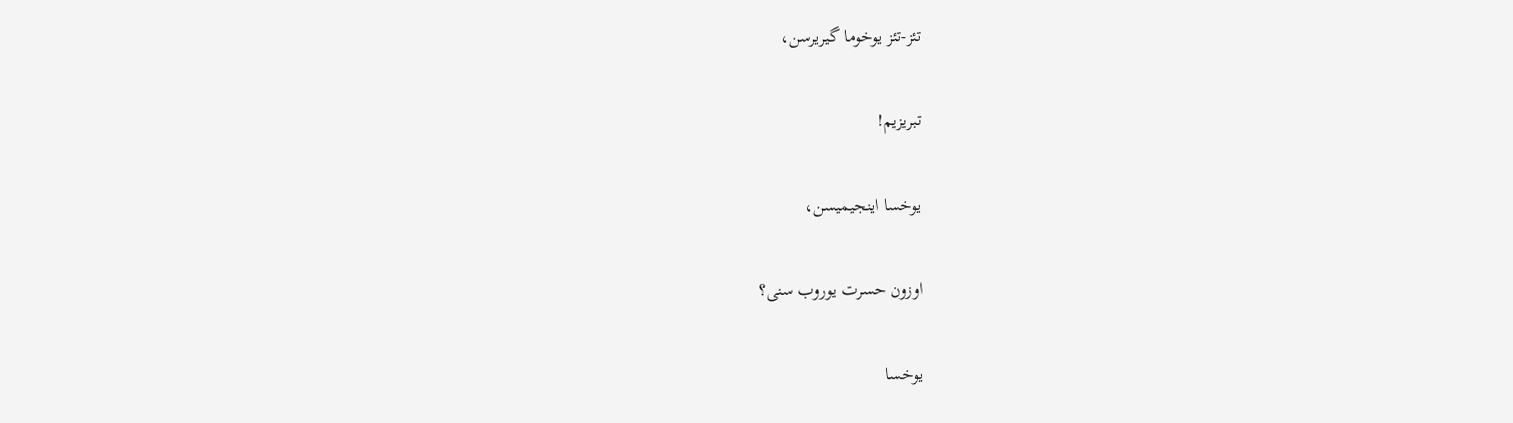تئز-تئز یوخوما گیریرسن،

تبریزیم!

یوخسا اینجیمیسن،

اوزون حسرت یوروب سنی؟

یوخسا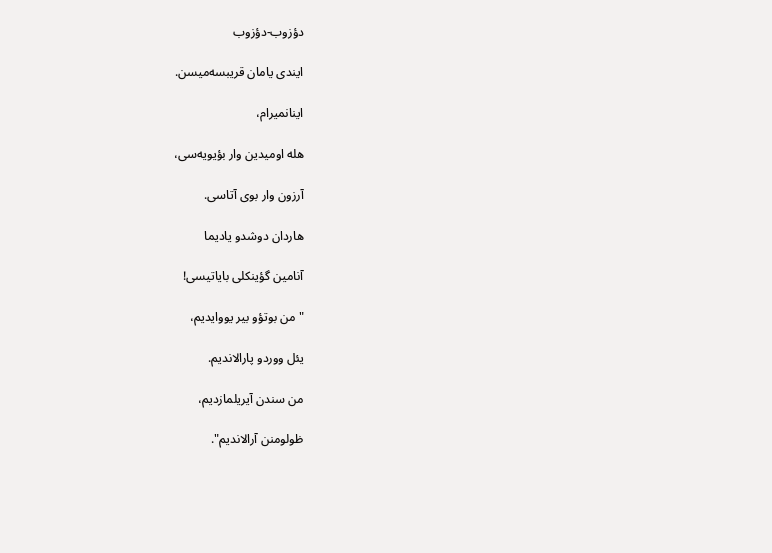دؤزوب-دؤزوب

ایندی یامان قریبسه‌میسن.

اینانمیرام،

هله اومیدین وار بؤیویه‌سی،

آرزون وار بوی آتاسی.

هاردان دوشدو یادیما

آنامین گؤینکلی بایاتیسی!

"من بوتؤو بیر یووایدیم،

یئل ووردو پارالاندیم.

من سندن آیریلمازدیم،

ظولومنن آرالاندیم".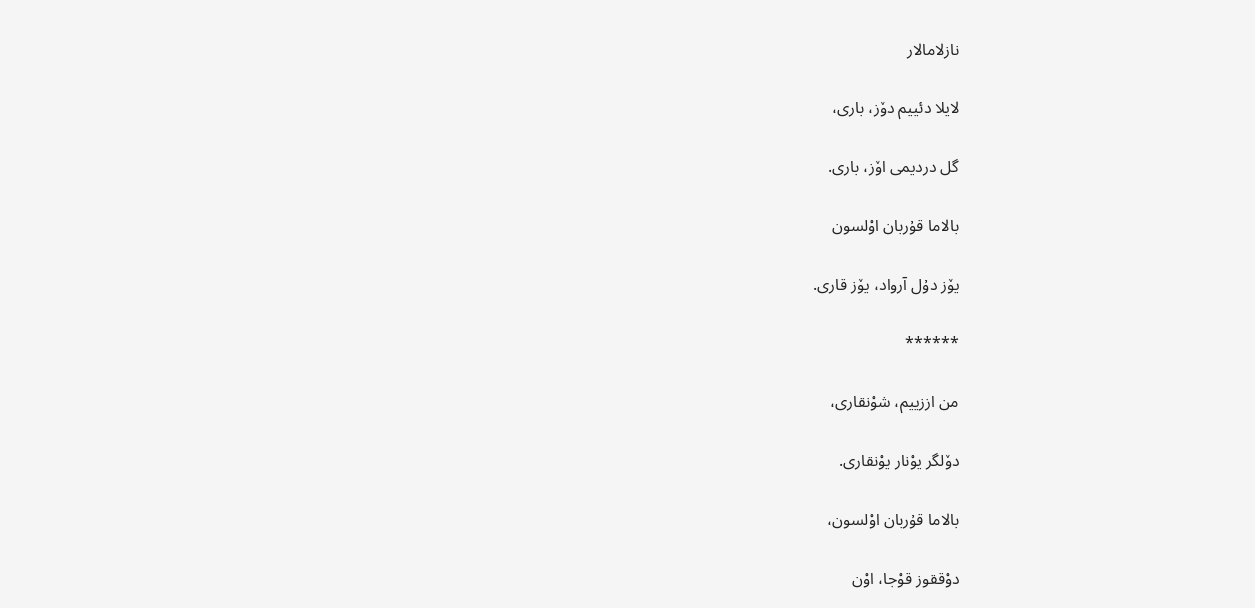نازلامالار

لایلا دئییم دۆز، باری،

گل دردیمی اۆز، باری.

بالاما قۇربان اوْلسون

یۆز دۇل آرواد، یۆز قاری.

******

من اززییم، شوْنقاری،

دۆلگر یوْنار یوْنقاری.

بالاما قۇربان اوْلسون،

دوْققوز قوْجا، اوْن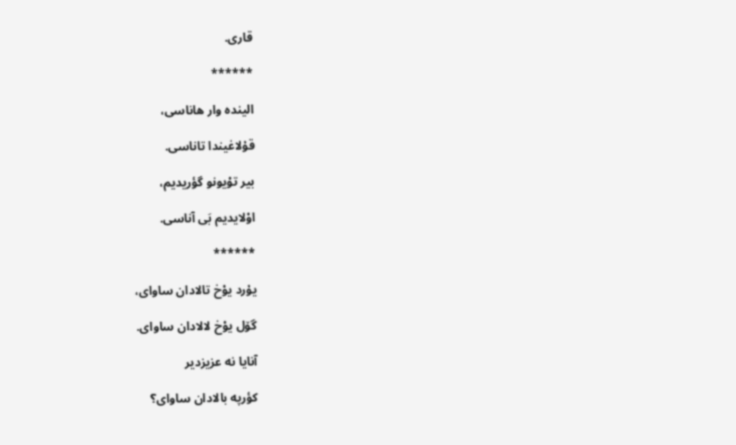قاری.

******

الینده وار هاناسی،

قۇلاغیندا تاناسی.

بیر توْیونو گؤریدیم،

اوْلایدیم بَی آناسی.

******

یۇرد یوْخ تالادان ساوای،

گۆل یوْخ لالادان ساوای.

آنایا نه عزیزدیر

کؤرپه بالادان ساوای؟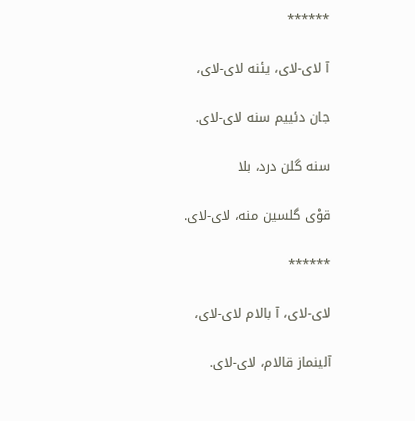******

آ لای-لای، یئنه لای-لای،

جان دئییم سنه لای-لای.

سنه گلن درد، بلا

قوْی گلسین منه، لای-لای.

******

لای-لای، آ بالام لای-لای،

آلینماز قالام، لای-لای.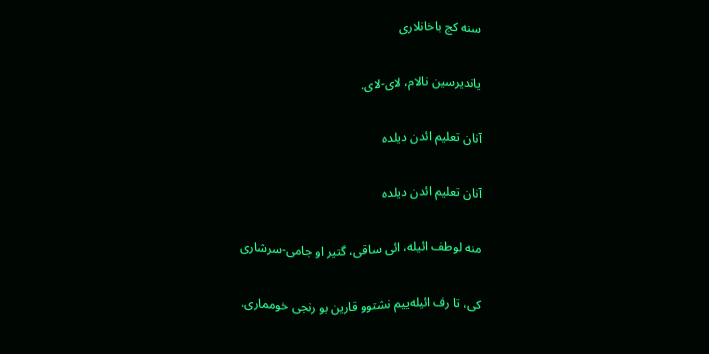سنه کج باخانلاری

یاندیرسین نالام، لای-لای.

آنان تعلیم ائدن دیلده

آنان تعلیم ائدن دیلده

منه لوطف ائیله، ائی ساقی، گتیر او جامی-سرشاری

کی، تا رف ائیله‌ییم نشتوو قارین بو رنجی خومماری.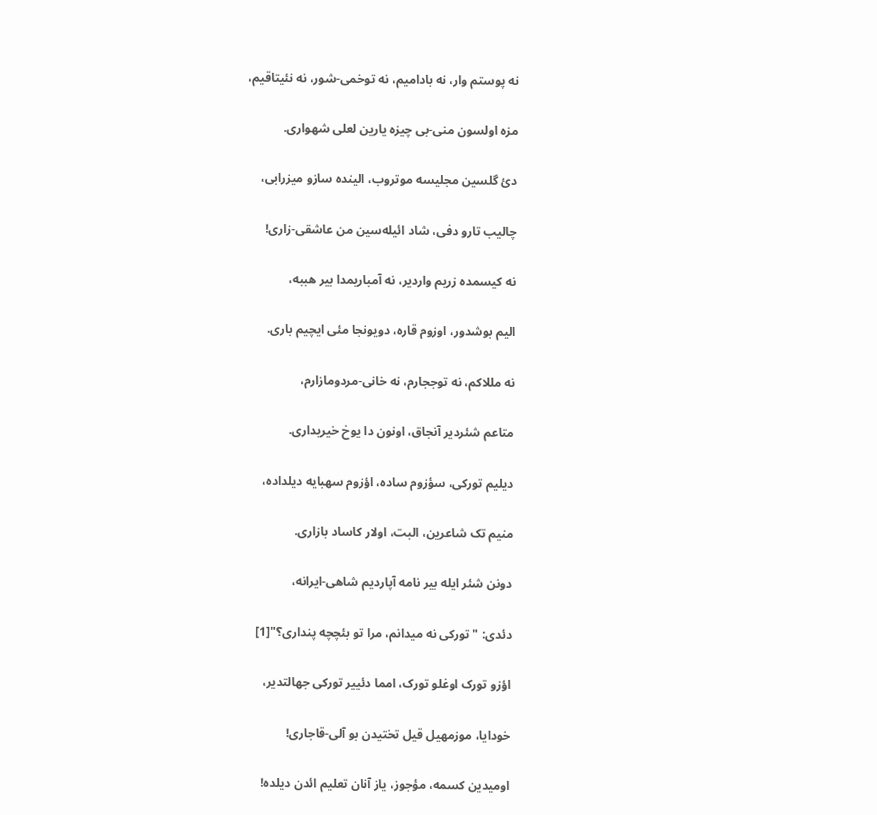نه پوستم وار، نه بادامیم، نه توخمی-شور، نه نئیتاقیم،

مزه اولسون منی-بی چیزه یارین لعلی شهواری.

دئ گلسین مجلیسه موتروب، الینده سازو میزرابی،

چالیب تارو دفی، شاد ائیله‌سین من عاشقی-زاری!

نه کیسمده زریم واردیر، نه آمباریمدا بیر هببه،

الیم بوشدور، اوزوم قاره، دویونجا مئی ایچیم باری.

نه مللاکم، نه توججارم، نه خانی-مردومازارم،

متاعم شئردیر آنجاق، اونون دا یوخ خیریداری.

دیلیم تورکی، سؤزوم ساده، اؤزوم سهبایه دیلداده،

منیم تک شاعرین، البت، اولار کاساد بازاری.

دونن شئر ایله بیر نامه آپاردیم شاهی-ایرانه،

دئدی: "تورکی نه میدانم، مرا تو بئچچه پنداری؟"[1]

اؤزو تورک اوغلو تورک، امما دئییر تورکی جهالتدیر،

خودایا، موزمهیل قیل تختیدن بو آلی-قاجاری!

اومیدین کسمه، مؤجوز، یاز آنان تعلیم ائدن دیلده!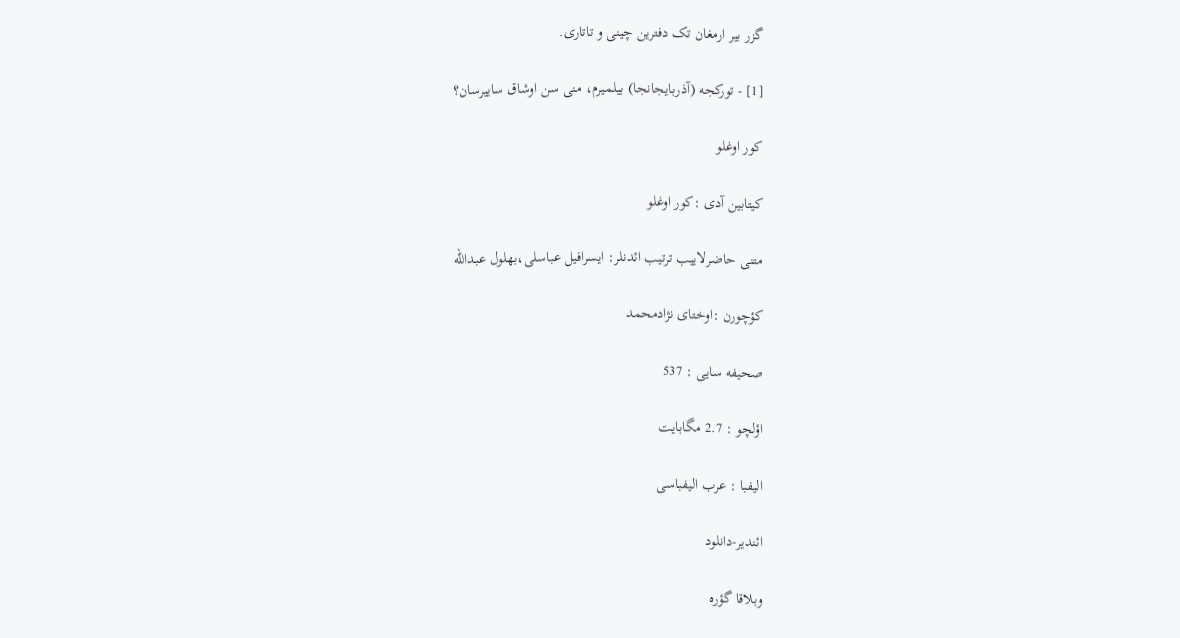گزر بیر ارمغان تک دفترین چینی و تاتاری.

[1] - تورکجه (آذربایجانجا) بیلمیرم، منی سن اوشاق ساییرسان؟

کور اوغلو

کیتابین آدی :کور اوغلو

متنی حاضرلاییب ترتیب ائدنلر: ایسرافیل عباسلی،بهلول عبدالله

کؤچورن :اوختای نژادمحمد

صحیفه سایی : 537

اؤلچو : 2.7 مگابایت

الیفبا : عرب الیفباسی

ائندیر-دانلود

وبلاقا گؤره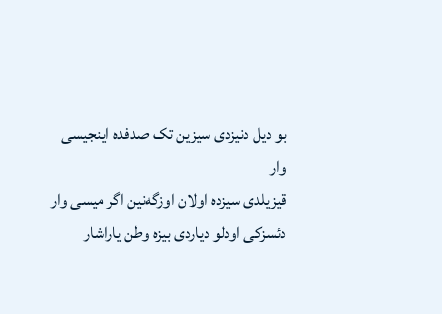بو دیل دنیزدی سیزین تک صدفده اینجیسی وار
قیزیلدی سیزده اولان اوزگه‌نین اگر میسی وار
دئسزکی اودلو دیاردی بیزه وطن یاراشار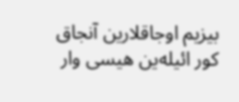بیزیم اوجاقلارین آنجاق کور ائیله‌ین هیسی وار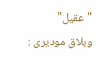"عقیل"
وبلاق مودیری :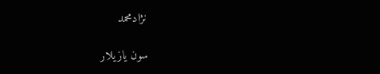نژادمحمد

سون یازیلار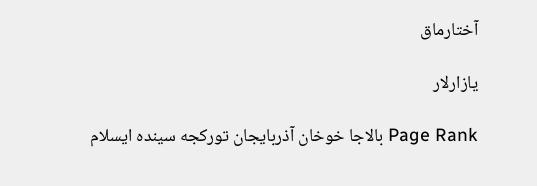آختارماق

یازارلار

Page Rank بالاجا خوخان آذربایجان تورکجه سینده ایسلام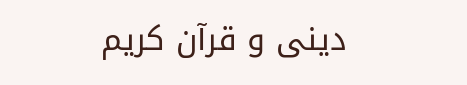دینی و قرآن کریم